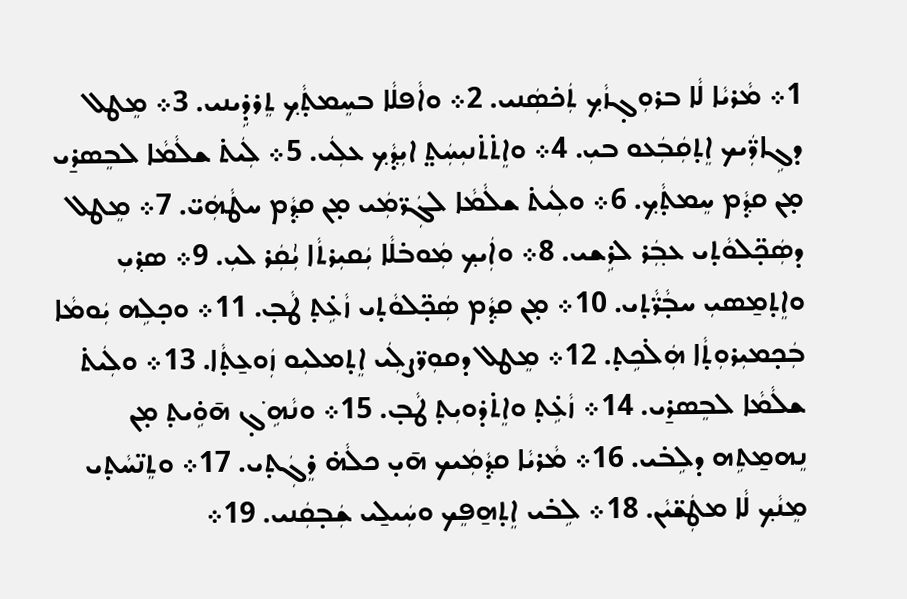1܀ ܡܵܪܝܵܐ ܠܵܐ ܒܪܘܼܓ̣ܙܵܟ݂ ܬܲܟ̇ܣܲܢܝ. 2܀ ܘܐܵܦܠܵܐ ܒܚܸܡܬ̣ܵܟ݂ ܬܸܪܕܹ̇ܝܢܝ. 3܀ ܡܸܛܠ ܕܓܹܐܪ̈ܲܝܟ ܐܸܬ̣ܩܲܒܲܥܘ ܒܝܼ. 4܀ ܘܐܸܬ̇ܬ̇ܢܝܼܚܲܬ̤ ܐܝܼܕ݂ܵܟ݂ ܥܠܲܝ. 5܀ ܠܲܝܬ̇ ܫܠܵܡܵܐ ܠܒܸܣܪ̱ܝ ܡ̣ܢ ܩܕ݂ܵܡ ܚܸܡܬ̣ܵܟ݂. 6܀ ܘܠܲܝܬ̇ ܫܠܵܡܵܐ ܠܓܲܪ̈ܡܲܝ ܡ̣ܢ ܩܕ݂ܵܡ ܚܛܵܗܲܝ̈. 7܀ ܡܸܛܠ ܕܣܲܟ̣̈ܠܘܵܬ̣ܝ ܥܒ݂ܲܪ ܠܪܹܫܝ. 8܀ ܘܐܲܝܟ݂ ܡܲܘܒ̇ܠܵܐ ܝܲܩܝܼܪܬܵܐ ܝܑܼܩܲܪ ܠܝܼ. 9܀ ܣܪ݂ܝܼ ܘܐܸܬ̣ܡ̱ܣܝܼ ܚܒ̣ܵܪ̈ܵܬ̣ܝ. 10܀ ܡ̣ܢ ܩܕ݂ܵܡ ܣܲܟ̣̈ܠܘܵܬ̣ܝ ܙܵܥܹ̇ܬ̣ ܛܵܒ̣. 11܀ ܘܟ̣ܠܹܗ ܝܲܘܡܵܐ ܒܲܟ̣ܡܝܼܪܘܼܬ̣ܵܐ ܗܲܠ̇ܟܹܬ̣. 12܀ ܡܸܛܠ ܕܩܘܼܪ̈ܨܠܲܝ ܐܸܬ̣ܡܠܝܼܘ ܙܲܘܥ̱ܬ̣ܵܐ. 13܀ ܘܠܲܝܬ̇ ܫܠܵܡܵܐ ܠܒܸܣܪ̱ܝ. 14܀ ܙܵܥܹ̇ܬ̣ ܘܐܸܬ̇ܕ̇ܘܝܼܬ̣ ܛܵܒ̣. 15܀ ܘܢܵܗܹ݁ܓ̣ ܗ̄ܘܹ̇ܝܬ̣ ܡ̣ܢ ܢܸܗܡ̱ܬܹܗ ܕܠܹܒ̇ܝ. 16܀ ܡܵܪܝܵܐ ܩܕ݂ܵܡܲܝܟ ܗ̄ܝ̣ ܟܠܵܗ̇ ܪܸܓܲܬ̣ܝ. 17܀ ܘܬܸܢ̈ܚܵܬ̣ܝ ܡܸܢܵܟ݂ ܠܵܐ ܡܛܲܫ̈ܝܵܢ. 18܀ ܠܹܒ̇ܝ ܐܸܬ̣ܗ̱ܦܸܟ ܘܚܲܝܠ̱ܝ ܫܲܒ̣ܩܲܢܝ. 19܀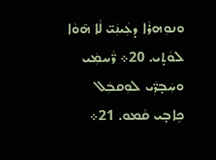ܘܢܘܼܗܪܵܐ ܕܥܲܝܢܲܝ̈ ܠܵܐ ܗ̄ܘܵܐ ܠܘܵܬ̣ܝ. 20܀ ܪ̈ܵܚܡܲܝ ܘܚܲܒ̣ܪ̈ܲܝ ܠܘܼܩܒܲܠ ܟܹܐܒ̣ܝ ܩܵܡܘ. 21܀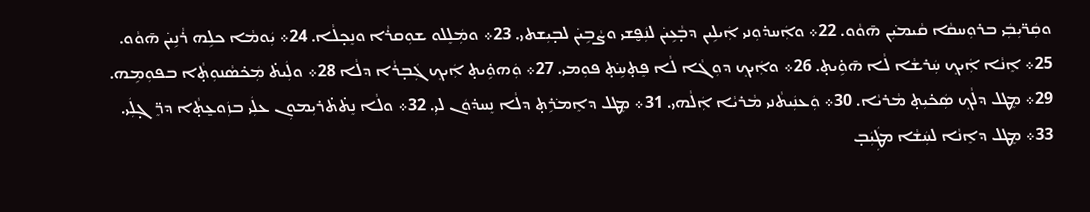ܘܩܲܪ̈ܝܼܒܲܝ ܒܪܘܼܚܩܵܐ ܩܵܝܡ݁ܝܼܢ ܗ̄ܘܵܘ. 22܀ ܘܐܲܚܕ̇ܘܼܢܝ ܐܲܝܠܹܝܢ ܕܒ̣ܵܥܹܝ݁ܢ ܠܢܲܦ̮ܫܝ ܘܨܵܒܹܝ݁ܢ ܠܒ̣ܝܼܫܬܝ. 23܀ ܘܡܲܠܸܠܘ ܫܘܼܩܪܵܐ ܘܢܸܟ̣ܠܵܐ. 24܀ ܝܲܘܡܵܐ ܟܠܹܗ ܪܵܢܹܝ݁ܢ ܗ̄ܘܵܘ. 25܀ ܐܸܢܵܐ ܐܲܝܟ݂ ܚܲܪܫܵܐ ܠܵܐ ܗ̄ܘܹ̇ܝܬ̣. 26܀ ܘܐܲܝܟ݂ ܕܘܼܓܵܐ ܠܵܐ ܦܸܬ̣ܚܹ݁ܬ̣ ܦܘܼܡܝ. 27܀ ܘܲܗܘܹ̇ܝܬ̣ ܐܲܝܟ݂ ܓܲܒ̣ܪܵܐ ܕܠܵܐ 28܀ ܘܠܲܝܬ̇ ܡܲܟ̇ܣܵܢܘܼܬ̣ܵܐ ܒܦܘܼܡܹܗ. 29܀ ܡܸܛܠ ܕܠܵܟ݂ ܣܲܟ̇ܝܼܬ̣ ܡܵܪܝܵܐ. 30܀ ܘܲܥܢܲܝܬܵܢܝ ܡܵܪܝܵܐ ܐܲܠܵܗܝ. 31܀ ܡܸܛܠ ܕܐܸܡ݁ܪܹܬ̣ ܕܠܵܐ ܢܸܚܕ̇ܘܿܢ ܠܝܼ. 32܀ ܘܠܵܐ ܢܸܬ̇ܬ̇ܪܝܼܡܘܼܢ ܥܠܲܝ ܒܙܲܘܥ̱ܬ̣ܵܐ ܕܪܸ̈ܓ̣ܠܲܝ. 33܀ ܡܸܛܠ ܕܐܸܢܵܐ ܠܚܲܫܵܐ ܡܛܲܝܲܒ̣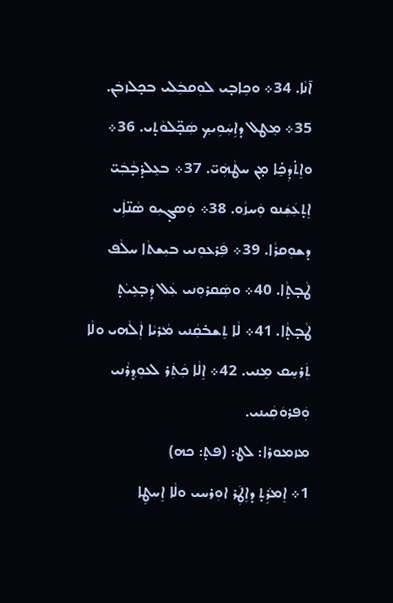ܐ̄ܢܵܐ. 34܀ ܘܟܹܐܒ̣ܝ ܠܘܼܩܒܲܠܝ ܒܟ̣ܠܙܒܲܢ. 35܀ ܡܸܛܠ ܕܐܹܚܲܘܹܝܟ݂ ܣܲܟ̣̈ܠܘܵܬ̣ܝ. 36܀ ܘܐܸܬ̇ܕܲܟܸ̇ܐ ܡ̣ܢ ܚܛܵܗܲܝ̈. 37܀ ܒܥܸܠܕ̇ܒ̣ܵܒܲܝ̈ ܐܸܬ̣ܥܲܫܲܢܘ ܘܲܚܙ݂ܵܘ. 38܀ ܘܲܣܓ̣ܝܼܘ ܣܵܢ̈ܐܲܝ ܕܫܘܼܩܪܵܐ. 39܀ ܦܲܪܥܘܼܢܝ ܒܝܼܫܬܵܐ ܚܠܵܦ ܛܵܒ̣ܬ̣ܵܐ. 40܀ ܘܣܲܩܪܘܼܢܝ ܥܲܠ ܕܲܒ̣ܥܹܝ݁ܬ̣ ܛܵܒ̣ܬ̣ܵܐ. 41܀ ܠܵܐ ܬܸܫܒ̇ܩܲܢܝ ܡܵܪܝܵܐ ܐܲܠܵܗܝ ܘܠܵܐ ܬܲܪܚܸܩ ܡܹܢܝ. 42܀ ܐܸܠܵܐ ܟܲܬܲܪ ܠܥܘܼܕ݂ܪܵܢܝ ܘܲܦܪܘܿܩܲܝܢܝ.
ܡܙܡܘܪܐ: ܠܛ: (ܦܬ̣: ܟܗ)
1܀ ܐܸܡ݁ܪܹܬ̣ ܕܐܸܛܲܪ ܐܘܼܪܚܝ ܘܠܵܐ ܐܸܚܛܸܐ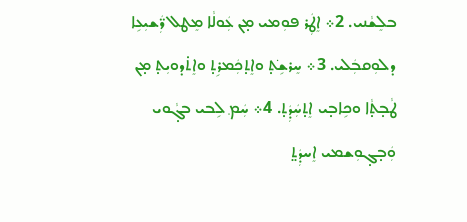ܒܠܸܫܵܢܝ. 2܀ ܐܸܛܲܪ ܦܘܼܡܝ ܡ̣ܢ ܥܲܘܠܵܐ ܡܸܛܠ ܪ̈ܲܫܝܼܥܹܐ ܕܠܘܼܩܒܲܠܝ. 3܀ ܚܸܪܫܹ݁ܬ̣ ܘܐܸܬ̣ܟܲܡܪܹܬ̣ ܘܐܸܬ̇ܕܘܝܼܬ̣ ܡ̣ܢ ܛܵܒ̣ܬ̣ܵܐ ܘܟܹܐܒ̣ܝ ܐܸܬ̣ܚܲܕܲܬ̣. 4܀ ܚܲܡ݂ ܠܹܒܝ ܒܓ̣ܵܘܝ ܘܲܒ̣ܓ̣ܘܼܫܡܝ ܐܸܚܕܲܬ̤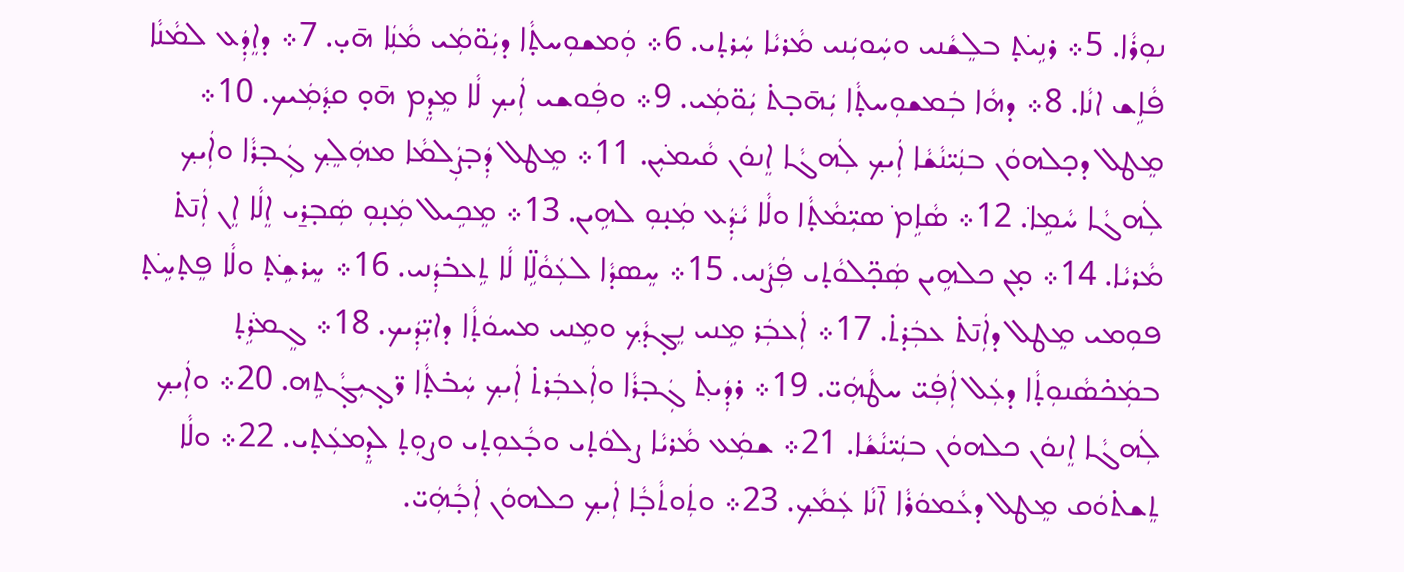ܢܘܼܪܵܐ. 5܀ ܪܢܹܝ݁ܬ̣ ܒܠܸܫܵܢܝ ܘܚܲܘܝܲܢܝ ܡܵܪܝܵܐ ܚܲܪܬ̣ܝ. 6܀ ܘܲܡܫܘܼܚܬ̣ܵܐ ܕܝܲܘ̈ܡܲܝ ܡܵܢܲܐ ܗ̄ܝ̣. 7܀ ܕܐܸܕܲܥ ܠܡܵܢܵܐ ܦܵܐܹܫ ܐܢܵܐ. 8܀ ܕܗܵܐ ܒܲܡܫܘܼܚܬ̣ܵܐ ܝܲܗ̄ܒ̣ܬ̇ ܝܲܘ̈ܡܲܝ. 9܀ ܘܦܲܘܫܝ ܐܲܝܟ݂ ܠܵܐ ܡܸܕܸܡ ܗ̄ܘ̣ ܩܕ݂ܵܡܲܝܟ. 10܀ ܡܸܛܠ ܕܟ̣ܠܗܘܿܢ ܒܢܲܝ̈ܢܵܫܵܐ ܐܲܝܟ݂ ܠܲܗܓܵܐ ܐܸܢܘܿܢ ܩܵܝܡ݁ܝܼܢ. 11܀ ܡܸܛܠ ܕܲܒ̣ܨܲܠܡܵܐ ܡܗܲܠܸܟ݂ ܓܲܒ̣ܪܵܐ ܘܐܲܝܟ݂ ܠܲܗܓܵܐ ܚܵܡܹܐ݁. 12܀ ܣܵܐܹܡ݁ ܣܝܼ̈ܡܵܬ̣ܵܐ ܘܠܵܐ ܝܵܕܲ݁ܥ ܡܲܢ̣ܘܼ ܠܗܹܝܢ. 13܀ ܡܸܟܹܝܠ ܡܲܢ̣ܘܼ ܣܲܒ̣ܪ̱ܝ ܐܸܠܵܐ ܐܸܢ ܐܲܢ̄ܬ̇ ܡܵܪܝܵܐ. 14܀ ܡ̣ܢ ܟܠܗܹܝܢ ܣܲܟ̣̈ܠܘܵܬ̣ܝ ܦܲܨܵܢܝ. 15܀ ܚܸܣܕܵܐ ܠܥܲܘܵܠܹ̈ܐ ܠܵܐ ܬܹܥܒ̇ܕܲܢܝ. 16܀ ܚܸܪܫܹ݁ܬ̣ ܘܠܵܐ ܦܸܬ̣ܚܹ݁ܬ̣ ܦܘܼܡܝ ܡܸܛܠ ܕܐܲܢ̄ܬ̇ ܥܒܲܕ̇ܬ̇. 17܀ ܐܲܥܒܲܪ ܡܹܢܝ ܢܸܓ̣ܕܵܟ݂ ܘܡܹܢܝ ܡܚܘܿܬ̣ܵܐ ܕܐܝܼ̈ܕܲܝܟ. 18܀ ܓܸܡ݁ܪܹܬ̣ ܒܡܲܟ̇ܣܵܢܘܼܬ̣ܵܐ ܕܥܲܠ ܐܲܦܲܝ̈ ܚܛܵܗܲܝ̈. 19܀ ܪܕܲܝܬ݂̇ ܓܲܒ̣ܪܵܐ ܘܐܲܥܒܲܪܬ̇ ܐܲܝܟ݂ ܚܲܒ̇ܬ̣ܵܐ ܪ̈ܓ̣ܝܼܓ̣ܵܬܹܗ. 20܀ ܘܐܲܝܟ݂ ܠܲܗܓܵܐ ܐܸܢܘܿܢ ܟܠܗܘܿܢ ܒܢܲܝ̈ܢܵܫܵܐ. 21܀ ܫܡܲܥ ܡܵܪܝܵܐ ܨܠܘܿܬ̣ܝ ܘܒ̣ܵܥܘܼܬ̣ܝ ܘܨܘܼܬ̣ ܠܕܸܡܥܲܬ̣ܝ. 22܀ ܘܠܵܐ ܬܸܫܬ̇ܘܿܩ ܡܸܛܠ ܕܥܵܡܘܿܪܵܐ ܐ̄ܢܵܐ ܥܲܡܵܟ݂. 23܀ ܘܬܲܘܬܵܒ̣ܵܐ ܐܲܝܟ݂ ܟܠܗܘܿܢ ܐܲܒ̣ܵܗܲܝ̈.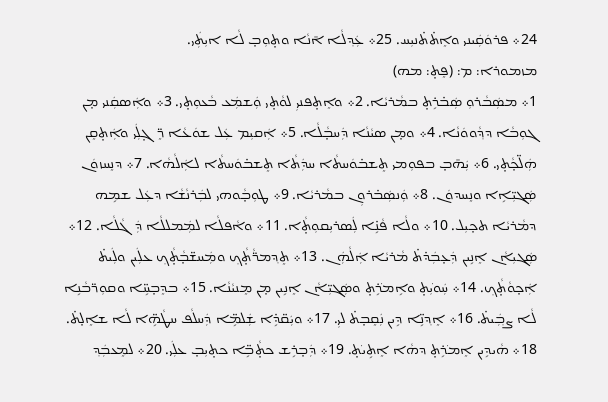24܀ ܦܪܘܿܩܲܝܢܝ ܘܐܸܬ̇ܬ̇ܢܝܼܚ. 25܀ ܥܲܕ݂ܠܵܐ ܐ̄ܢܵܐ ܘܬ̣ܘܼܒ̣ ܠܵܐ ܐܝܼܬܲܝ.
ܡܙܡܘܪܐ: ܡ: (ܦܸܬ̣: ܡܗ)
1܀ ܡܣܲܒܵܪܘܼ ܣܲܒ̇ܪܹܬ̣ ܒܡܵܪܝܵܐ. 2܀ ܘܐܸܬ̣ܦܢܝܼ ܠܘܵܬ̣ܝ ܘܲܫܡܲܥ ܒܵܥܘܼܬ̣ܝ. 3܀ ܘܐܲܣܩܲܢܝ ܡ̣ܢ ܓܘܼܒܵܐ ܕܕ݂ܵܘܘܿܢܵܐ. 4܀ ܘܡ̣ܢ ܣܝܵܢܵܐ ܕܲܚܒ̣ܵܠܵܐ. 5܀ ܐܲܩܝܼܡ ܥܲܠ ܫܘܿܥܵܐ ܪܸ̈ܓ̣ܠܲܝ ܘܐܲܬ̣ܩܸܢ ܗܲܠ̈ܟ̣ܵܬ̣ܝ. 6܀ ܝܲܗ̄ܒ̣ ܒܦܘܼܡܝ ܬܸܫܒ̇ܘܿܚܬܵܐ ܚܕܲܬܵܐ ܬܸܫܒ̇ܘܿܚܬܵܐ ܠܐܲܠܵܗܵܐ. 7܀ ܕܢܸܚܙܘܿܢ ܣܲܓܝܼ̈ܐܹܐ ܘܢܸܚܕܘܿܢ. 8܀ ܘܲܢܣܲܒ̇ܪܘܼܢ ܒܡܵܪܝܵܐ. 9܀ ܛܘܼܒ̣ܵܘܗܝ ܠܒܲܪܢܵܫܵܐ ܕܥܲܠ ܫܡܹܗ ܕܡܵܪܝܵܐ ܬܟ̣ܝܼܠ. 10܀ ܘܠܵܐ ܦܵܢܹ̇ܐ ܠܲܣܪܝܼܩܘܼܬ̣ܵܐ. 11܀ ܘܐܵܦܠܵܐ ܠܡܲܡܠܠܵܐ ܕܲܓܵܠܵܐ. 12܀ ܣܲܓܝܼܐܵܢ ܐܸܢܹܝܢ ܕܲܥ̣ܒܲܕ̇ܬ̇ ܡܵܪܝܵܐ ܐܲܠܵܗܲܢ. 13܀ ܬܸܕ݂ܡܪ̈ܵܬ̣ܵܟ݂ ܘܡܲܚܫ̈ܒ̣ܵܬ̣ܵܟ݂ ܥܠܲܝܢ ܘܠܲܝܬ̇ ܐܲܟ̣ܘܵܬ̣ܵܟ݂. 14܀ ܚܲܘ݁ܝܼܬ̣ ܘܐܹܡ݁ܪܹܬ̣ ܘܣܲܓܝܼ̈ܐܵܢ ܐܸܢܹܝܢ ܡ̣ܢ ܡܸܢܝܵܢܵܐ. 15܀ ܒܕܸܒ̣ܚܹ̈ܐ ܘܩܘܼܪ̈ܒܵܢܹܐ ܠܵܐ ܨܒ݂ܲܝܬ̇. 16܀ ܐܸܕ݂ܢܹ̈ܐ ܕܹܝܢ ܢܲܩܸܒ̣ܬ̇ ܠܝܼ. 17܀ ܘܝܲܩ̈ܕܹ̇ܐ ܫܲܠܡܹ̈ܐ ܕܲܚܠܵܦ ܚܛܵܗܹ̈ܐ ܠܵܐ ܫܐܸܠ̣ܬ̇. 18܀ ܗܵܝܕܹܝܢ ܐܸܡ݁ܪܹܬ̣ ܕܗܵܐ ܐܸܬܹܝ݁ܬ̣. 19܀ ܕܲܒ̣ܪܹܫ ܟܬ̣ܵܒܹ̈ܐ ܟܬ̣ܝܼܒ̣ ܥܠܲܝ. 20܀ ܠܡܸܥܒܲܕ݂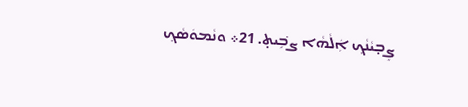ܨܸܒ̣ܝܵܢܵܟ݂ ܐܲܠܵܗܵܐ ܨܒܹ݁ܝܬ̣. 21܀ ܘܢܵܡܘܿܣܵܟ݂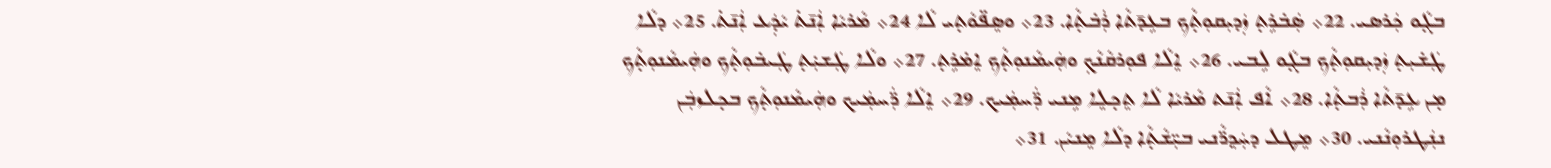ܒܓ̣ܵܘ ܟܲܪܣܝ. 22܀ ܣܲܒ̇ܪܹܬ̣ ܙܲܕܝܼܩܘܼܬ̣ܵܟ݂ ܒܥܹܕ̄ܬܵܐ ܪܲܒ̇ܬ̣ܵܐ. 23܀ ܘܣܸܦ̈ܘܵܬ̣ܝ ܠܵܐ 24܀ ܡܵܪܝܵܐ ܐܲܢ̄ܬ̇ ܝܵܕܲܥ ܐܲܢ̄ܬ̇. 25܀ ܕܠܵܐ ܛܲܫ݁ܝܼܬ̣ ܙܲܕܝܼܩܘܼܬ̣ܵܟ݂ ܒܓ̣ܵܘ ܠܹܒܝ. 26܀ ܐܸܠܵܐ ܦܘܼܪܩܵܢܵܟ݂ ܘܗܲܝܡܵܢܘܼܬ̣ܵܟ݂ ܐܸܡ݁ܪܹܬ̣. 27܀ ܘܠܵܐ ܛܲܫܝܼ݁ܬ̣ ܛܲܝܒ̇ܘܼܬ̣ܵܟ݂ ܘܗܲܝܡܵܢܘܼܬ̣ܵܟ݂ ܡ̣ܢ ܥܹܕ̄ܬܵܐ ܪܲܒܬ̣ܵܐ. 28܀ ܐܵܦ ܐܲܢ̄ܬ ܡܵܪܝܵܐ ܠܵܐ ܬܸܟ̣ܠܸܐ ܡܹܢܝ ܪ̈ܲܚܡܲܝܟ. 29܀ ܐܸܠܵܐ ܪ̈ܲܚܡܲܝܟ ܘܗܲܝܡܵܢܘܼܬ̣ܵܟ݂ ܒܟ̣ܠܙܒܲܢ ܢܢܲܛܪܘܼܢܵܢܝ. 30܀ ܡܸܛܠ ܕܚܲܕ݂ܪ̈ܵܢܝ ܒܝܼ̈ܫܵܬ̣ܵܐ ܕܠܵܐ ܡܸܢܝܵܢ. 31܀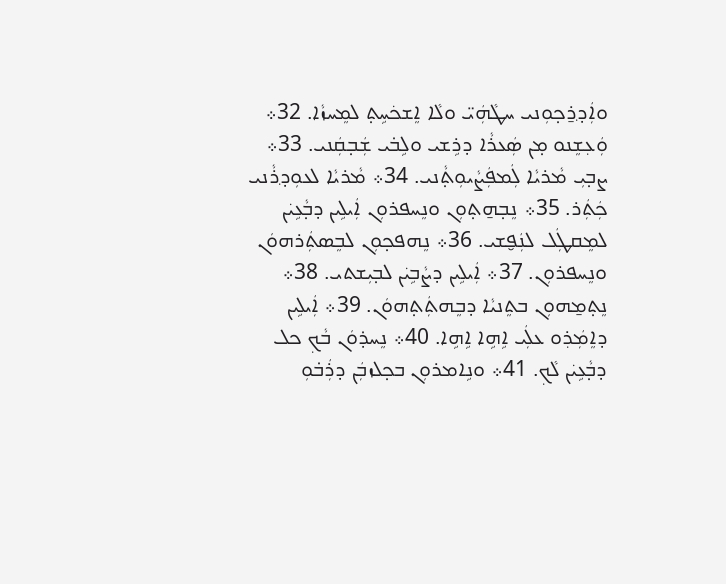ܘܐܲܕ݂ܪ̱ܟ̣ܘܼܢܝ ܚܛܵܗܲܝ̈ ܘܠܵܐ ܐܸܫܟ݁ܚܹܬ̣ ܠܡܸܚܙܵܐ. 32܀ ܘܲܥ݂ܫܸܢܘ ܡ̣ܢ ܣܲܥܪܵܐ ܕܪܹܫܝ ܘܠܹܒ̇ܝ ܫܲܒ̣ܩܲܢܝ. 33܀ ܨܒ̣ܝܼ ܡܵܪܝܵܐ ܠܲܡܦܲܨܵܝܘܼܬ̣ܵܢܝ. 34܀ ܡܵܪܝܵܐ ܠܥܘܼܕ݂ܪܵܢܝ ܟܲܬܲܪ. 35܀ ܢܸܒ̣ܗ̱ܬ̣ܘܼܢ ܘܢܸܚܦܪܘܼܢ ܐܲܝܠܹܝܢ ܕܒ̣ܵܥܹܝ݁ܢ ܠܡܸܩܛܲܠ ܠܢܲܦ̮ܫܝ. 36܀ ܢܸܗܦܟ̣ܘܼܢ ܠܒܸܣܬܲܪܗܘܿܢ ܘܢܸܚܦܪܘܼܢ. 37܀ ܐܲܝܠܹܝܢ ܕܨܵܒܹܝ݁ܢ ܠܒ̣ܝܼܫܬܝ. 38܀ ܢܸܬ̣ܡ̱ܗܘܼܢ ܒܬܸܢܝܵܐ ܕܒܸܗܬܲܬ̣ܗܘܿܢ. 39܀ ܐܲܝܠܹܝܢ ܕܐܸܡܲܪ݂ܘ ܥܠܲܝ ܐܹܗܹܐ ܐܹܗܹܐ. 40܀ ܢܸܚܕ̇ܘܿܢ ܒܵܟ݂ ܟܠ ܕܒ̣ܵܥܹܝ݁ܢ ܠܵܟ݂. 41܀ ܘܢܹܐܡܪܘܼܢ ܒܟ̣ܠܙܒܲܢ ܕܪܲܒ̇ܘܼ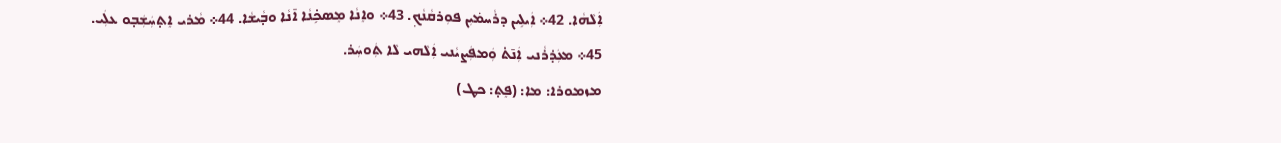ܐܲܠܵܗܵܐ. 42܀ ܐܲܝܠܹܝܢ ܕܪܵܚܡ݁ܝܼܢ ܦܘܼܪܩܵܢܵܟ݂. 43܀ ܘܐܸܢܵܐ ܡܸܣܟܹ̇ܢܵܐ ܐ̄ܢܵܐ ܘܒ̣ܵܝܫܵܐ. 44܀ ܡܵܪܝ ܐܸܬ̣ܚܲܫܲܒ̣ܘ ܥܠܲܝ. 45܀ ܡܥܲܕ̇ܪܵܢܝ ܐܲܢ̄ܬ̇ ܘܲܡܦܲܨܝܵܢܝ ܐܲܠܵܗܝ ܠܵܐ ܬܲܘܚܲܪ.
ܡܙܡܘܪܐ: ܡܐ: (ܦܸܬ̣: ܟܛ)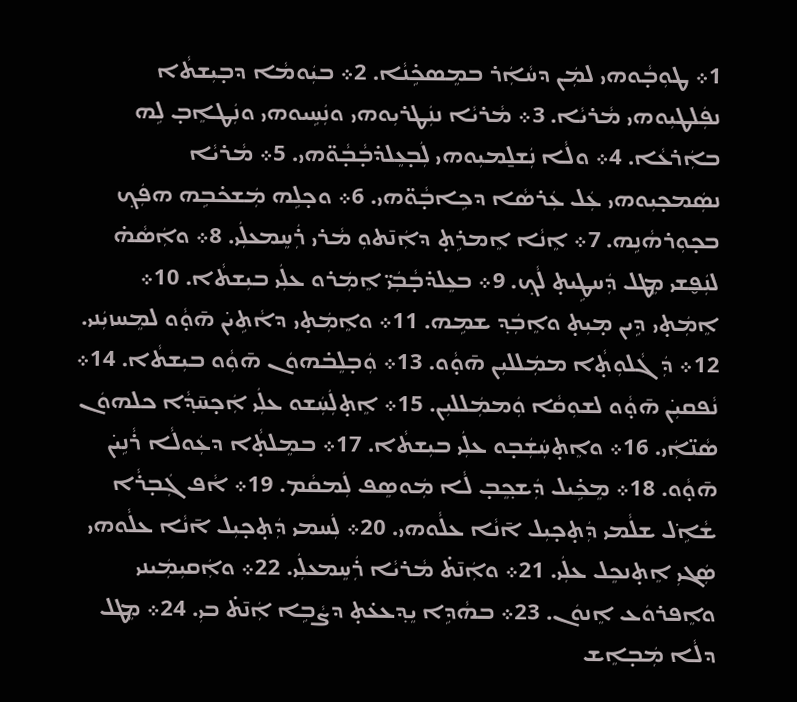1܀ ܛܘܼܒ̣ܵܘܗܝ ܠܡܲܢ ܕܚܵܐܲܪ ܒܡܸܣܟܹ̇ܢܵܐ. 2܀ ܒܝܲܘܡܵܐ ܕܒ̣ܝܼܫܬܵܐ ܢܦܲܠܛܝܼܘܗܝ ܡܵܪܝܵܐ. 3܀ ܡܵܪܝܵܐ ܢܢܲܛܪܝܼܘܗܝ ܘܢܲܚܹܝܘܗܝ ܘܢܲܛܐܸܒ̣ ܠܹܗ ܒܐܲܪܥܵܐ. 4܀ ܘܠܵܐ ܢܲܫܠ̱ܡܝܼܘܗܝ ܠܲܒ̣ܥܸܠܕ̇ܒ̣ܵܒ̣ܵܘ̈ܗܝ. 5܀ ܡܵܪܝܵܐ ܢܣܲܡܟ̣ܝܼܘܗܝ ܥܲܠ ܥܲܪܣܵܐ ܕܟܹܐܒ̣ܵܘ̈ܗܝ. 6܀ ܘܟ̣ܠܹܗ ܡܲܫܟ̇ܒܹܗ ܗܦܲܟ݂ ܒܟ̣ܘܼܪܗܵܢܹܗ. 7܀ ܐܸܢܵܐ ܐܸܡܪܹܬ̣ ܕܐܲܢ̄ܬܘܼ ܡܵܪܝ ܪܲܚܸܡܥܠܲܝ. 8܀ ܘܐܲܣܵܗ̇ ܠܢܲܦ̮ܫܝ ܡܸܛܠ ܕܲܚܛܹܝܬ̣ ܠܵܟ݂. 9܀ ܒܥܸܠܕ̇ܒ̣ܵܒܲܝ̈ ܐܸܡܲܪܘ ܥܠܲܝ ܒܝܼܫܬܵܐ. 10܀ ܐܸܡܲܬ̣ܝ ܕܹܝܢ ܡ̣ܝܼܬ̣ ܘܐܸܒܲܕ݂ ܫܡܹܗ. 11܀ ܘܐܸܡܲܬ̣ܝ ܕܐܵܬܹܝ݁ܢ ܗ̄ܘ̣ܵܘ ܠܡܸܚܙܝܲܢܝ. 12܀ ܕܲܓܵܠܘܼܬ̣ܵܐ ܡܡܲܠܠܝܼܢ ܗ̄ܘ̣ܵܘ. 13܀ ܘܲܒ̣ܠܸܒ̇ܗܘܿܢ ܗ̄ܘܼܵܘ ܒܝܼܫܬܵܐ. 14܀ ܢܵܦܩܝܼ݁ܢ ܗ̄ܘ̣ܵܘ ܠܫܘܼܩܵܐ ܘܲܡܡܲܠܠܝܼܢ. 15܀ ܐܸܬ̣ܠܲܚܲܫܘ ܥܠܲܝ ܐܲܟ̣ܚ̄ܕ݂ܵܐ ܟܠܗܘܿܢ ܣܵܢ̈ܐܲܝ. 16܀ ܘܐܸܬ̣ܚܲܫܲܒ̣ܘ ܥܠܲܝ ܒܝܼܫܬܵܐ. 17܀ ܒܡܸܠܬ̣ܵܐ ܕܥܲܘܠܵܐ ܪܵܢܹܝ݁ܢ ܗ̄ܘ̣ܵܘ. 18܀ ܡܸܟܹ̇ܝܠ ܕܲܫܟ݂ܸܒ̣ ܠܵܐ ܡܲܘܣܸܦ ܠܲܡܩܵܡ. 19܀ ܐܵܦ ܓܲܒ̣ܪܵܐ ܫܵܐܹ݁ܠ ܫܠܵܡܝ ܕܲܬ̣ܟ̣ܝܼܠ ܐ̄ܢܵܐ ܥܠܵܘܗܝ. 20܀ ܠܲܚܡܝ ܕܲܬ̣ܟ̣ܝܼܠ ܐ̄ܢܵܐ ܥܠܵܘܗܝ ܣܲܓܝܼ ܐܸܬ̣ܢܟܸܠ ܥܠܲܝ. 21܀ ܘܐܲܢ̄ܬ̇ ܡܵܪܝܵܐ ܪܲܚܸܡܥܠܲܝ. 22܀ ܘܐܲܩܝܼܡܲܝܢܝ ܘܐܸܦܪܘܿܥ ܐܸܢܘܿܢ. 23܀ ܒܗܵܕܹܐ ܝܸܕ݂ܥܥ̇ܬ̣ ܕܨܵܒܹܐ ܐܲܢ̄ܬ̇ ܒܝܼ. 24܀ ܡܸܛܠ ܕܠܵܐ ܡܲܒ̣ܐܸܫ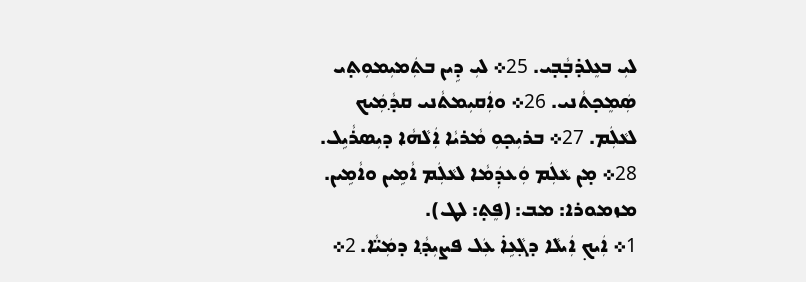ܠܝܼ ܒܥܸܠܕ̇ܒ̣ܵܒ̣ܝ. 25܀ ܠܝܼ ܕܹܝܢ ܒܬܲܡܝܼܡܘܼܬ̣ܝ ܣܲܡܸܟ̣ܬܵܢܝ. 26܀ ܘܐܲܩܝܼܡܬܵܢܝ ܩܕ݂ܵܡܲܝܟ ܠܥܵܠܲܡ. 27܀ ܒܪܝܼܟ̣ܘܼ ܡܵܪܝܵܐ ܐܲܠܵܗܵܐ ܕܝܼܣܪܵܝܹܠ. 28܀ ܡ̣ܢ ܥܵܠܲܡ ܘܲܥܕܲܡܵܐ ܠܥܵܠܲܡ ܐܵܡܹܝܢ ܘܐܵܡܹܝܢ.
ܡܙܡܘܪܐ: ܡܒ: (ܦܸܬ̣: ܠܛ).
1܀ ܐܲܝܟ݂ ܐܲܝܠܵܐ ܕܓ݂ܵܥܹܐ݁ ܥܲܠ ܦܨܝܼܕ݂ܵܐ ܕܡܲܝ̈ܵܐ. 2܀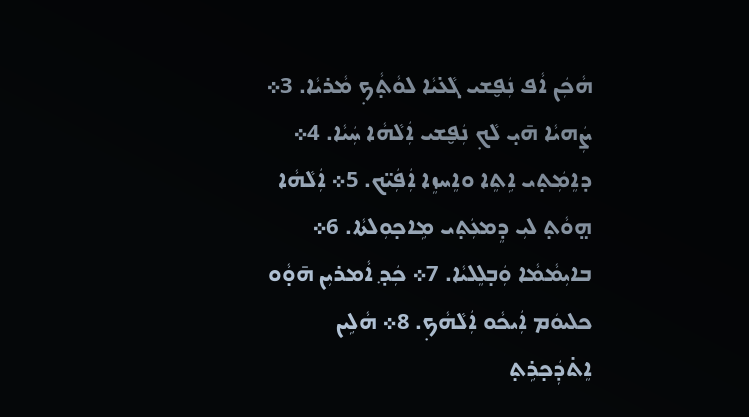ܗܵܟܲܢ ܐܵܦ ܢܲܦ̮ܫܝ ܓܵܥ̇ܝܵܐ ܠܘܵܬ̣ܵܟ݂ ܡܵܪܝܵܐ. 3܀ ܨܲܗܝܵܐ ܗ̄ܝ̣ ܠܵܟ݂ ܢܲܦ̮ܫܝ ܐܲܠܵܗܵܐ ܚܲܝܵܐ. 4܀ ܕܐܸܡܲܬ̣ܝ ܐܹܬܸܐ ܘܐܸܚܙܸܐ ܐܲܦܲܝ̈ܟ. 5܀ ܐܲܠܵܗܵܐ ܗ̤ܘܵܬ̣ ܠܝܼ ܕܸܡܥܲܬ̣ܝ ܡܹܐܟ̣ܘܼܠܬܵܐ. 6܀ ܒܐܝܼܡܵܡܵܐ ܘܲܒ̣ܠܸܠܝܵܐ. 7܀ ܟܲܕ݂ ܐܵܡܪܝܼܢ ܗ̄ܘ̣ܵܘ ܟܠܝܘܿܡ ܐܲܝܟܵܘ ܐܲܠܵܗܵܟ݂. 8܀ ܗܵܠܹܝܢ ܐܸܬ̇ܕܲܟ̣ܪܹܬ̣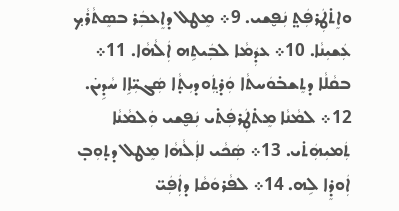ܘܐܸܬ̇ܛܲܪܦܲܬ̤ ܢܲܦ̮ܫܝ. 9܀ ܡܸܛܠ ܕܐܸܥܒܲܪ ܒܣܸܬܵܪܵܟ݂ ܥܲܫܝܼܢܵܐ. 10܀ ܥܕܲܡܵܐ ܠܒܲܝܬܹܗ ܐܲܠܵܗܵܐ. 11܀ ܒܩܵܠܵܐ ܕܬܸܫܒ̇ܘܿܚܬܵܐ ܘܲܕ̇ܬ݂ܲܘܕܝܼܬ̣ܵܐ ܣܲܓܝܼ̈ܐܹܐ ܚܵܕܹܝ݁ܢ. 12܀ ܠܡܵܢܵܐ ܡܸܬ̇ܛܲܪܦܲܬ̇ܝ ܢܲܦ̮ܫܝ ܘܲܠܡܵܢܵܐ ܬܲܡܝܼܗܲܬ̇ܝ. 13܀ ܣܲܟܵܝ ܠܐܲܠܵܗܵܐ ܡܸܛܠ ܕܬ̣ܘܼܒ̣ ܐܲܘܕܸ̇ܐ ܠܹܗ. 14܀ ܠܦܵܪܘܿܩܵܐ ܕܐܲܦܲܝ̈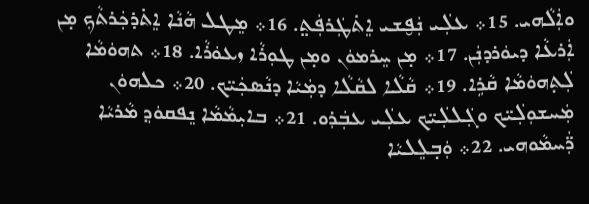ܘܐܲܠܵܗܝ. 15܀ ܥܠܲܝ ܢܲܦ̮ܫܝ ܐܸܬ̇ܛܲܪܦܲܬ̤. 16܀ ܡܸܛܠ ܗܵܢܵܐ ܐܸܬ̇ܕ̇ܟܲܪܬܵܟ݂ ܡ̣ܢ ܐܲܪܥܵܐ ܕܝܘܿܪܕܢܲܢ. 17܀ ܡ̣ܢ ܚܸܪܡܘܿܢ ܘܡ̣ܢ ܛܘܼܪܵܐ ܙܥܘܿܪܵܐ. 18܀ ܬܗܘܿܡܵܐ ܠܲܬ̣ܗܘܿܡܵܐ ܩܵܪܹܐ. 19܀ ܩܵܠܵܐ ܠܩܵܠܵܐ ܕܡܲܝܵܐ ܕܢܵܣܟܲܝ̈ܟ. 20܀ ܟܠܗܘܿܢ ܡܲܚܫܘܼܠܲܝ̈ܟ ܘܓܲܠܠܲܝ̈ܟ ܥܠܲܝ ܥܒܲܪ݂ܘ. 21܀ ܒܐܝܼܡܵܡܵܐ ܢܸܦܩܘܿܕ݂ ܡܵܪܝܵܐ ܪ̈ܲܚܡܵܘܗܝ. 22܀ ܘܲܒ̣ܠܸܠܝܵܐ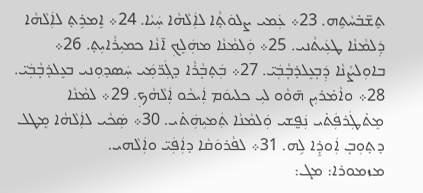ܬܸܫ̈ܒ̇ܚܵܬܹܗ. 23܀ ܥܲܡܝ ܨܠܘܿܬ̣ܵܐ ܠܐܲܠܵܗܵܐ ܚܲܝܵܐ. 24܀ ܐܸܡܪܹܬ̣ ܠܐܲܠܵܗܵܐ ܕܲܠܡܵܢܵܐ ܛܥܲܝܬܵܢܝ. 25܀ ܘܲܠܡܵܢܵܐ ܡܗܲܠܸܟ݂ ܐ̄ܢܵܐ ܟܡܝܼܪܵܐܝܼܬ̣. 26܀ ܒܐܘܼܠܨܵܢܵܐ ܕܲܒ̣ܥܸܠܕ̇ܒ̣ܵܒܲܝ̈. 27܀ ܒܲܬ̣ܒ̣ܵܪܵܐ ܕܓܲܪ̈ܡܲܝ ܚܲܣܕ݂ܘܼܢܝ ܒܥܸܠܕ̇ܒ̣ܵܒܲܝ̈. 28܀ ܘܐܵܡ̇ܪܝܼܢ ܗ̄ܘܵܘ ܠܝܼ ܟܠܝܘܿܡ ܐܲܝܟܵܘ ܐܲܠܵܗܵܟ݂. 29܀ ܠܡܵܢܵܐ ܡܸܬ̇ܛܲܪܦܲܬ̇ܝ ܢܲܦ̮ܫܝ ܘܲܠܡܵܢܵܐ ܬܲܡܝܼܗܲܬ̇ܝ. 30܀ ܣܲܟܵܝ ܠܐܲܠܵܗܵܐ ܡܸܛܠ ܕܬ̣ܘܼܒ̣ ܐܲܘܕܸ̇ܐ ܠܹܗ. 31܀ ܠܦܵܪܘܿܩܵܐ ܕܐܲܦܲܝ̈ ܘܐܲܠܵܗܝ.
ܡܙܡܘܪܐ: ܡܓ: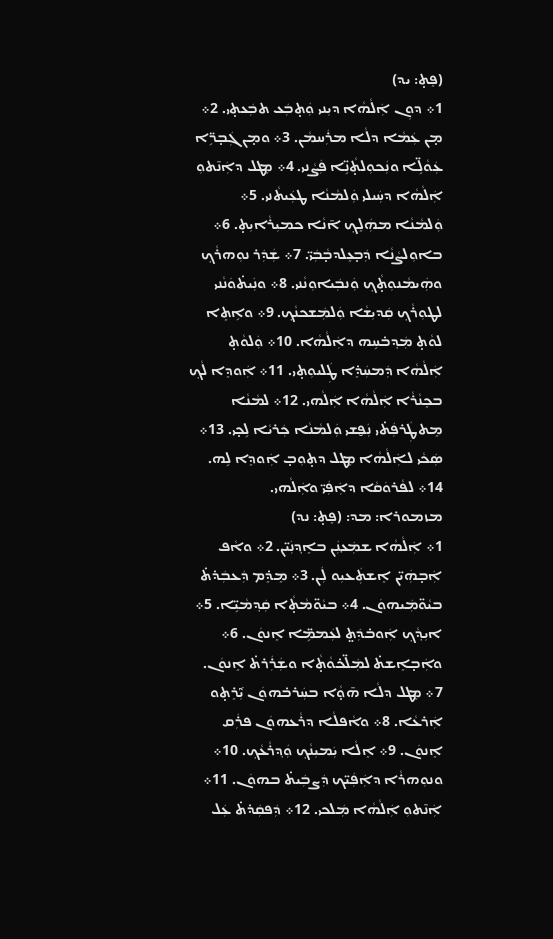(ܦܸܬ̣: ܝܕ)
1܀ ܕܘܼܢ ܐܲܠܵܗܵܐ ܕܝܼܢܝ ܘܲܬ̣ܒܲܥ ܬܒܲܥܬ̣ܝ. 2܀ ܡ̣ܢ ܥܲܡܵܐ ܕܠܵܐ ܡܪܲܚܡܵܢ. 3܀ ܘܡ̣ܢ ܓܲܒ̣ܪܹ̈ܐ ܥܲܘܵܠܹ̈ܐ ܘܢܲܟܘܼܠܬ̣ܵܢܹ̈ܐ ܦܲܨܵܢܝ. 4܀ ܡܸܛܠ ܕܐܲܢ̄ܬܘܼ ܐܲܠܵܗܵܐ ܕܚܲܝܠܝ ܘܲܠܡܵܢܵܐ ܛܥܲܝܬܵܢܝ. 5܀ ܘܲܠܡܵܢܵܐ ܡܗܲܠܸܟ݂ ܐ̄ܢܵܐ ܟܡܝܼܪܵܐܝܼܬ̣. 6܀ ܒܐܘܼܠܨܵܢܵܐ ܕܲܒ̣ܥܸܠܕܒ̣ܵܒܲܝ̈. 7܀ ܫܲܕܲܪ ܢܘܼܗܪܵܟ݂ ܘܗܲܝܡܵܢܘܼܬ̣ܵܟ݂ ܘܲܢܒܲܝܐܘܼܢܵܢܝ. 8܀ ܘܢܲܝܬ̇ܘܿܢܵܢܝ ܠܛܘܼܪܵܟ݂ ܩܲܕܝܼܫܵܐ ܘܲܠܡܲܫܟܢܵܟ݂. 9܀ ܘܐܹܬܸܐ ܠܘܵܬ̣ ܡܲܕ݂ܒ̇ܚܹܗ ܕܐܲܠܵܗܵܐ. 10܀ ܘܲܠܘܵܬ̣ ܐܲܠܵܗܵܐ ܕܲܡܚܲܕܸ̇ܐ ܛܲܠܝܘܼܬ̣ܝ. 11܀ ܐܲܘܕܸܐ ܠܵܟ݂ ܒܟܸܢܵܪܵܐ ܐܲܠܵܗܵܐ ܐܲܠܵܗܝ. 12܀ ܠܡܵܢܵܐ ܡܸܬܛܲܪܦܲܬ̇ܝ ܢܲܦ̮ܫܝ ܘܲܠܡܵܢܵܐ ܟܲܪܝܵܐ ܠܹܟ̣ܝ. 13܀ ܣܲܟܵܝ ܠܐܲܠܵܗܵܐ ܡܸܛܠ ܕܬ̣ܘܼܒ̣ ܐܲܘܕܸܐ ܠܹܗ. 14܀ ܠܦܵܪܘܿܩܵܐ ܕܐܲܦܲܝ̈ ܘܐܲܠܵܗܝ.
ܡܙܡܘܪܐ: ܡܕ: (ܦܸܬ̣: ܢܕ)
1܀ ܐܲܠܵܗܵܐ ܫܡܲܥ݂ܢܲܢ ܒܐܸܕ݂ܢܲܝ̈ܢ. 2܀ ܘܐܵܦ ܐܲܒ̣ܗܲܝ̈ܢ ܐܸܫܬܲܥܝܼܘ ܠܲܢ. 3܀ ܡܸܕܸ̇ܡ ܕܲܥܒܲܕ̇ܬ̇ ܒܝܵܘ̈ܡܲܝܗܘܿܢ. 4܀ ܒܝܵܘ̈ܡܵܬ̣ܵܐ ܩܲܕ݂ܡܵܝܹ̈ܐ. 5܀ ܐܝܼܕ݂ܵܟ݂ ܐܲܘܒ̇ܕܲܬ̤ ܠܥܲܡܡܹ̈ܐ ܐܸܢܘܿܢ. 6܀ ܘܐܲܒ̣ܐܸܫܬ̇ ܠܡܲܠ̈ܟ̇ܘܵܬ̣ܵܐ ܘܫܲܪܲܪܬ̇ ܐܸܢܘܿܢ. 7܀ ܡܸܛܠ ܕܠܵܐ ܗ̄ܘ̣ܵܐ ܒܚܲܪܒ̇ܗܘܿܢ ܝܑܼܪܸܬ̣ܘ ܐܲܪܥܵܐ. 8܀ ܘܐܵܦܠܵܐ ܕܪܵܥܗܘܿܢ ܦܪܲܩ ܐܸܢܘܿܢ. 9܀ ܐܸܠܵܐ ܝܲܡܝܼܢܵܟ݂ ܘܲܕ݂ܪܵܥܵܟ݂. 10܀ ܘܢܘܼܗܪܵܐ ܕܐܲܦܲܝ̈ܟ ܕܲܨܒܲܝܬ̇ ܒܗܘܿܢ. 11܀ ܐܲܢ̄ܬܘܼ ܐܲܠܵܗܵܐ ܡܲܠܟܝ. 12܀ ܕܲܦܩܲܕ̇ܬ̇ ܥܲܠ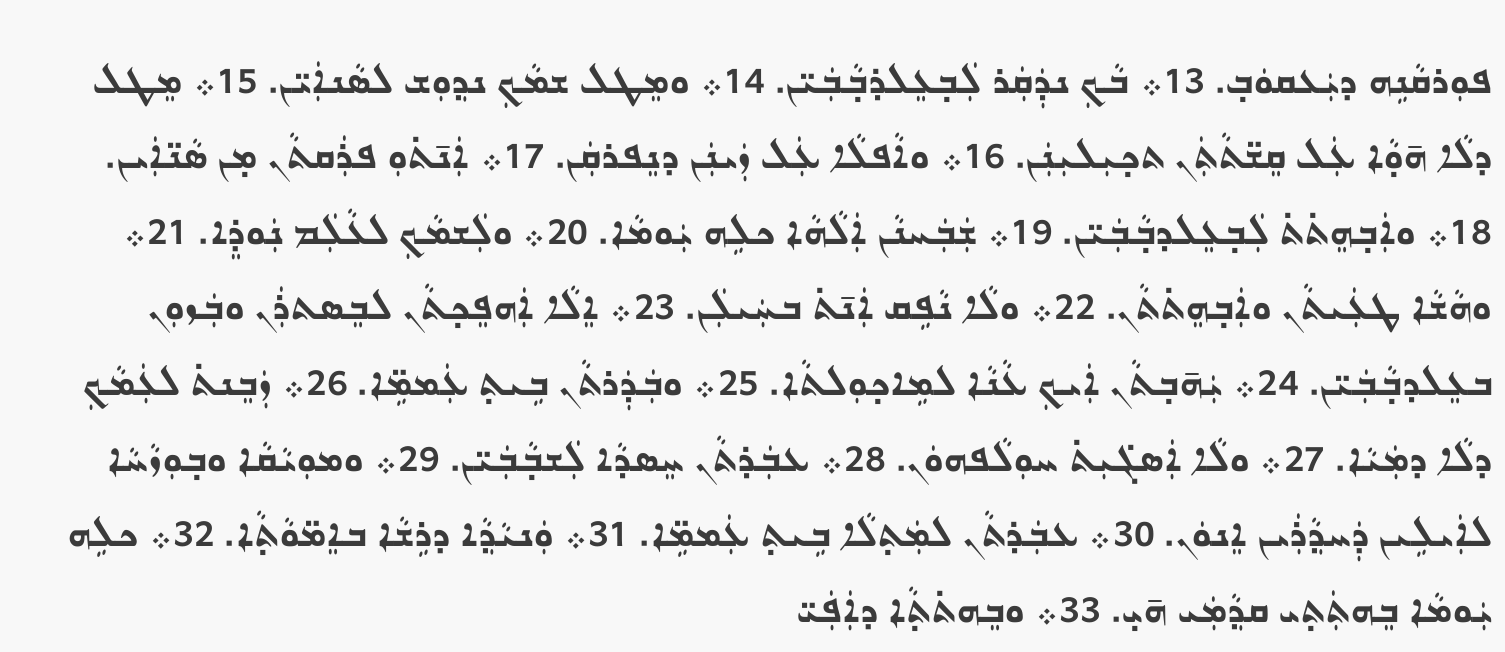ܦܘܼܪܩܵܢܹܗ ܕܝܲܥܩܘܿܒ̣. 13܀ ܒܵܟ݂ ܢܕܲܩܲܪ ܠܲܒ̣ܥܸܠܕ̇ܒ̣ܵܒܲܝ̈ܢ. 14܀ ܘܡܸܛܠ ܫܡܵܟ݂ ܢܕ݂ܘܼܫ ܠܣܵܢܐܲܝ̈ܢ. 15܀ ܡܸܛܠ ܕܠܵܐ ܗ̄ܘ̣ܵܐ ܥܲܠ ܩܸܫ̈ܬܵܬܲܢ ܬܟ̣ܝܼܠܝܼܢܲܢ. 16܀ ܘܐܵܦܠܵܐ ܥܲܠ ܙܲܝܢܲܢ ܕܢܸܦܪܩܲܢ. 17܀ ܐܲܢ̄ܬ̇ܘܼ ܦܪܲܩܬܵܢ ܡ̣ܢ ܣܵܢ̈ܐܲܝܢ. 18܀ ܘܐܲܒ̣ܗܸܬ̇ܬ̇ ܠܲܒ̣ܥܸܠܕܒ̣ܵܒܲܝ̈ܢ. 19܀ ܫܲܒܲܚܢܵܢ ܐܲܠܵܗܵܐ ܟܠܹܗ ܝܲܘܡܵܐ. 20܀ ܘܠܲܫܡܵܟ݂ ܠܥܵܠܲܡ ܢܲܘܕܸ̇ܐ. 21܀ ܘܗܵܫܵܐ ܛܥܲܝܬܵܢ ܘܐܲܒ̣ܗܸܬ̇ܬܵܢ. 22܀ ܘܠܵܐ ܢܵܦܹܩ ܐܲܢ̄ܬ̇ ܒܚܲܝܠܲܢ. 23܀ ܐܸܠܵܐ ܐܲܗܦܸܟ̣ܬܵܢ ܠܒܸܣܬܪܲܢ ܘܒܲܙܘܼܢ ܒܥܸܠܕܒ̣ܵܒܲܝ̈ܢ. 24܀ ܝܲܗ̄ܒ̣ܬܵܢ ܐܲܝܟ݂ ܥܵܢܵܐ ܠܡܹܐܟ̣ܘܼܠܬܵܐ. 25܀ ܘܒܲܕܲܪܬܵܢ ܒܹܝܬ̣ ܥܲܡܡܹ̈ܐ. 26܀ ܙܲܒܸܢܬ̇ ܠܥܲܡܵܟ݂ ܕܠܵܐ ܕܡܲܝܵܐ. 27܀ ܘܠܵܐ ܐܲܣܓ̇ܝܼܬ̇ ܚܘܼܠܵܦܗܘܿܢ. 28܀ ܥܒܲܕ̇ܬܵܢ ܚܸܣܕܵܐ ܠܲܫܒ̣ܵܒܲܝ̈ܢ. 29܀ ܘܡܘܼܝܵܩܵܐ ܘܒ̣ܘܼܙܵܚܵܐ ܠܐܲܝܠܹܝܢ ܕܲܚܕ݂ܵܪܲܝܢ ܐܸܢܘܿܢ. 30܀ ܥܒܲܕ̇ܬܵܢ ܠܡܲܬ̣ܠܵܐ ܒܹܝܬ̣ ܥܲܡܡܹ̈ܐ. 31܀ ܘܲܢܝܵܕ݂ܵܐ ܕܪܹܫܵܐ ܒܐܸܡ̈ܘܵܬ̣ܵܐ. 32܀ ܟܠܹܗ ܝܲܘܡܵܐ ܒܸܗܬܲܬ̣ܝ ܩܕ݂ܵܡܲܝ ܗ̄ܝ̣. 33܀ ܘܒܸܗܬ̇ܬ̣ܵܐ ܕܐܲܦܲܝ̈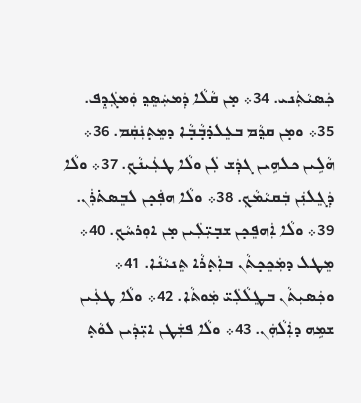ܟܲܣܝܵܬܲܢܝ. 34܀ ܡ̣ܢ ܩܵܠܵܐ ܕܲܡܚܲܣܸܕ݂ ܘܲܡܓܲܕܸܦ. 35܀ ܘܡ̣ܢ ܩܕ݂ܵܡ ܒܥܸܠܕ̇ܒ̣ܵܒ̣ܵܐ ܕܡܸܬ̣ܢܲܩܲܡ. 36܀ ܗܵܠܹܝܢ ܟܠܗܹܝܢ ܓܕܲܫ ܠܲܢ ܘܠܵܐ ܛܥܲܝܢܵܟ݂. 37܀ ܘܠܵܐ ܕܲܓܸܠܢܲܢ ܒܲܩܝܵܡܵܟ݂. 38܀ ܘܠܵܐ ܗܦܲܟ̣ܢ ܠܒܸܣܬ̇ܪܲܢ. 39܀ ܘܠܵܐ ܐܲܗܦܸܟ̣ܢ ܫܒ̣ܝܼ̈ܠܲܝܢ ܡ̣ܢ ܐܘܼܪܚܵܟ݂. 40܀ ܡܸܛܠ ܕܡܲܟܸܟ̣ܬܵܢ ܒܐܲܬ̣ܪܵܐ ܬܸܢܝܵܢܵܐ. 41܀ ܘܟܲܣܝܼܬܵܢ ܒܛܸܠܵܠܲܝ̈ ܡܲܘܬܵܐ. 42܀ ܘܠܵܐ ܛܥܲܝܢ ܫܡܹܗ ܕܐܲܠܵܗܲܢ. 43܀ ܘܠܵܐ ܦܫܲܛܢ ܐܝܼ̈ܕܲܝܢ ܠܘܵܬ̣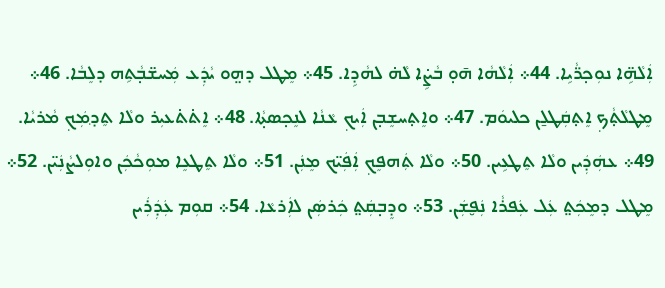ܐܲܠܵܗܹ̈ܐ ܢܘܼܟ̣ܪ̈ܵܝܹܐ. 44܀ ܐܲܠܵܗܵܐ ܗ̄ܘ̣ ܒܵܨܹ̇ܐ ܠܵܗ̇ ܠܗܵܕܹܐ. 45܀ ܡܸܛܠ ܕܗ̤ܘ ܝܵܕܲܥ ܡܲܚܫ̈ܒ̣ܵܬܹܗ ܕܠܸܒܵܐ. 46܀ ܡܸܛܠܵܬ̣ܵܟ݂ ܐܸܬ̣ܩܲܛܠ̱ܢ ܟܠܝܘܿܡ. 47܀ ܘܐܸܬ̣ܚܫܸܒ̣ܢ ܐܲܝܟ݂ ܥܵܢܵܐ ܠܢܸܟ̣ܣܬ̣ܵܐ. 48܀ ܐܸܬ̇ܬ̇ܥܝܼܪ ܘܠܵܐ ܬܸܕ݂ܡܲܟ݂ ܡܵܪܝܵܐ. 49܀ ܥܗܲܕܲܝܢ ܘܠܵܐ ܬܸܛܥܹܝܢ. 50܀ ܘܠܵܐ ܬܲܗܦܸܟ݂ ܐܲܦܲܝ̈ܟ ܡܸܢܲܢ. 51܀ ܘܠܵܐ ܬܸܛܥܸܐ ܡܘܼܟܵܟܲܢ ܘܐܘܼܠܨܵܢܲܝ̈ܢ. 52܀ ܡܸܛܠ ܕܡܸܟܲܬ̤ ܥܲܠ ܥܲܦܪܵܐ ܢܲܦ̮ܫܲܢ. 53܀ ܘܕܸܒ̣ܩܲܬ̤ ܟܲܪܣܲܢ ܠܐܲܪܥܵܐ. 54܀ ܩܘܼܡ ܥܲܕܲܪܲܝܢ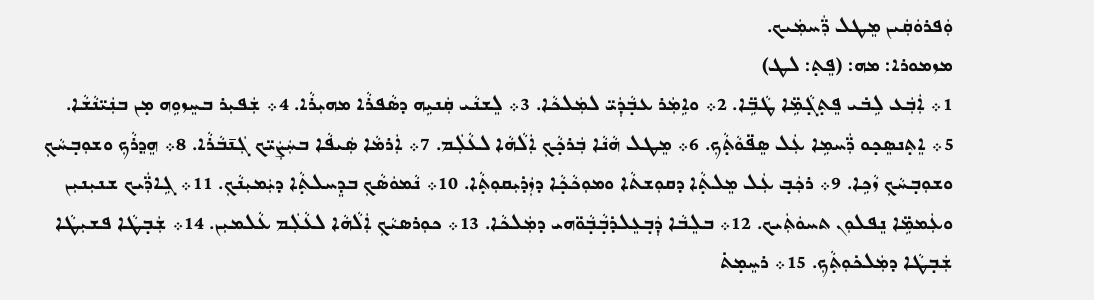ܘܲܦܪܘܿܩܲܝܢ ܡܸܛܠ ܪ̈ܲܚܡܲܝܟ.
ܡܙܡܘܪܐ: ܡܗ: (ܦܸܬ̣: ܠܛ)
1܀ ܐܲܒܲܥ ܠܹܒ̇ܝ ܦܸܬ̣ܓ̣ܵܡܹ̈ܐ ܛܵܒܹ̈ܐ. 2܀ ܘܐܹܡܲܪ ܥܒ̣ܵܕܲܝ̈ ܠܡܲܠܟܵܐ. 3܀ ܠܸܫܢܵܝ ܩܲܢܝܹܗ ܕܣܵܦܪܵܐ ܡܗܝܼܪܵܐ. 4܀ ܫܲܦܝܼܪ ܒܚܸܙܘܹܗ ܡ̣ܢ ܒܢܲܝ̈ܢܵܫܵܐ. 5܀ ܐܸܬ̣ܢܣܸܟ̣ܘ ܪ̈ܲܚܡܹܐ ܥܲܠ ܣܸܦ̈ܘܵܬ̣ܵܟ݂. 6܀ ܡܸܛܠ ܗܵܢܵܐ ܒܲܪܟ̣ܵܟ݂ ܐܲܠܵܗܵܐ ܠܥܵܠܲܡ. 7܀ ܐܲܪܡܵܐ ܣܲܝܦܵܐ ܒܚܲܨܲܝ̈ܟ ܓܲܢ̄ܒܵܪܵܐ. 8܀ ܗܸܕ݂ܪܵܟ݂ ܘܫܘܼܒ̣ܚܵܟ݂ ܘܫܘܼܒ̣ܚܵܟ݂ ܙܵܟܹܐ. 9܀ ܪܟܲܒ̣ ܥܲܠ ܡܸܠܬ̣ܵܐ ܕܩܘܼܫܬܵܐ ܘܡܘܼܟܵܟ̣ܵܐ ܕܙܲܕ̇ܝܼܩܘܼܬ̣ܵܐ. 10܀ ܢܵܡܘܿܣܵܟ݂ ܒܕܸܚܠܬ̣ܵܐ ܕܝܲܡܝܼܢܵܟ݂. 11܀ ܓܹܐܪ̈ܲܝܟ ܫܢܝܼܢܝܼܢ ܘܥܲܡܡܹ̈ܐ ܢܸܦܠܘܼܢ ܬܚܘܿܬܲܝܟ. 12܀ ܒܠܸܒܵܐ ܕܲܒ̣ܥܸܠܕ̇ܒ̣ܵܒ̣ܵܘ̈ܗܝ ܕܡܲܠܟܵܐ. 13܀ ܟܘܼܪܣܝܵܟ݂ ܐܲܠܵܗܵܐ ܠܥܵܠܲܡ ܥܵܠܡܝܼܢ. 14܀ ܫܲܒ̣ܛܵܐ ܦܫܝܼܛܵܐ ܫܲܒ̣ܛܵܐ ܕܡܲܠܟ̇ܘܼܬ̣ܵܟ݂. 15܀ ܪܚܸܡ̣ܬ݁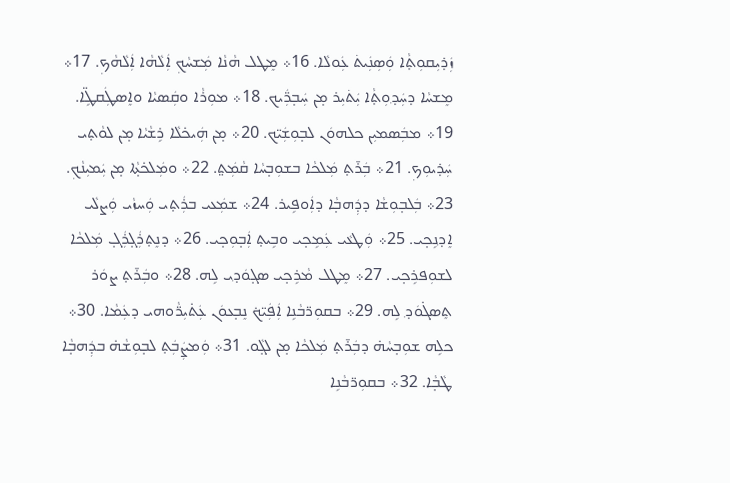ܙܲܕ̇ܝܼܩܘܼܬ̣ܵܐ ܘܲܣܼܢܲܝܬ݁ ܥܲܘܠܵܐ. 16܀ ܡܸܛܠ ܗܵܢܵܐ ܡܲܫܚܵܟ݂ ܐܲܠܵܗܵܐ ܐܲܠܵܗܵܟ݂. 17܀ ܡܸܫܚܵܐ ܕܚܲܕ݂ܘܼܬ̣ܵܐ ܝܲܬ݁ܝܼܪ ܡ̣ܢ ܚܲܒ̣ܪ̈ܲܝܟ. 18܀ ܡܘܼܪܵܐ ܘܩܲܣܝܵܐ ܘܐܸܣܛܲܩܛܹ̈ܐ. 19܀ ܡܒܲܣܡܝܼܢ ܟܠܗܘܿܢ ܠܒ̣ܘܼܫܲܝ̈ܟ. 20܀ ܡ̣ܢ ܗܲܝܟ̇ܠܵܐ ܪܹܫܵܝܵܐ ܡ̣ܢ ܠܘܵܬ̣ܝ ܚܲܕ̇ܝܘܼܟ݂. 21܀ ܒܲܪ̄ܬ̣ ܡܲܠܟܵܐ ܒܫܘܼܒ̣ܚܵܐ ܩܵܡܲܬ݀. 22܀ ܘܡܲܠܟ̇ܬ̣ܵܐ ܡ̣ܢ ܝܲܡܝܼܢܵܟ݂. 23܀ ܒܲܠܒ̣ܘܼܫܵܐ ܕܕܲܗܒ̣ܵܐ ܕܐܲܘܦܹܝܪ. 24܀ ܫܡܲܥܝ ܒܪܲܬ̣ܝ ܘܲܚܙܵܝ ܘܲܨܠܵܝ ܐܸܕ݂ܢܹܟ̣ܝ. 25܀ ܘܲܛܥܵܝ ܥܲܡܹܟ̣ܝ ܘܒܹܝܬ̣ ܐܲܒ̣ܘܼܟ̣ܝ. 26܀ ܕܢܸܬ̣ܪܲܓ̣ܪܲܓ̣ ܡܲܠܟܵܐ ܠܫܘܼܦܪܹܟ̣ܝ. 27܀ ܡܸܛܠ ܡܵܪܹܟ̣ܝ ܣܓ̣ܘܿܕ݂ܝ ܠܹܗ. 28܀ ܘܒܲܪ̄ܬ̣ ܨܘܿܪ ܬܸܣܓ̇ܘܿܕ݂ ܠܹܗ. 29܀ ܒܩܘܼܖ̈ܒܵܢܹܐ ܐܲܦܲܝ̈ܟ̇ ܢܸܒ̣ܥܘܿܢ ܥܲܬ̇ܝܼܖ̈ܵܘܗܝ ܕܥܲܡܵܐ. 30܀ ܟܠܹܗ ܫܘܼܒ̣ܚܵܗ̇ ܕܒܲܪ̄ܬ̣ ܡܲܠܟܵܐ ܡ̣ܢ ܠܓ̣ܵܘ. 31܀ ܘܲܡܨܲܒܲܬ̣ ܠܒ̣ܘܼܫܵܗ̇ ܒܕܲܗܒ̣ܵܐ ܛܵܒ̣ܵܐ. 32܀ ܒܩܘܼܖ̈ܒܵܢܹܐ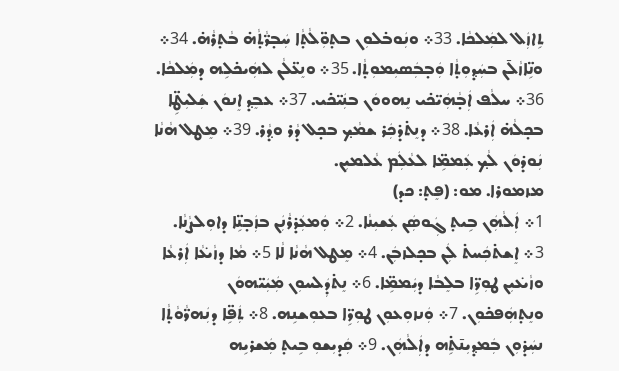ܬܹܐܙܲܠ ܠܡܲܠܟܵܐ. 33܀ ܘܢܲܘܒ̇ܠܘܼܢ ܒܬ̣ܘܼ̈ܠܵܬ̣ܵܐ ܚܲܒ̣ܖ̈ܵܬ̣ܵܗ̇ ܒܵܬ̣ܪܵܗ̇. 34܀ ܘܢܹ̈ܐܙܵܠ̄ܢ ܒܚܲܕ݂ܘܼܬ̣ܵܐ ܘܲܒ̣ܒܲܣܝܼܡܘܼܬ̣ܵܐ. 35܀ ܘܢܸܥ̈ܠܵܢ ܠܗܲܝܟ̇ܠܹܗ ܕܡܲܠܟܵܐ. 36܀ ܚܠܵܦ ܐܲܒ̣ܵܗܲܝ̈ܟ̇ܝ ܢܸܗܘܘܿܢ ܒܢܲܝ̈ܟ̇ܝ. 37܀ ܥܒܸܕ݂ ܐܸܢܘܿܢ ܫܲܠܝܼܛܹ̈ܐ ܒܟ̣ܠܵܗ̇ ܐܲܪܥܵܐ. 38܀ ܕܢܸܬ̇ܕ̇ܟܲܪ ܫܡܵܟ݂ ܒܟ̣ܠ ܕܵܪ ܘܕ݂ܵܪ. 39܀ ܡܸܛܠ ܗܵܢܵܐ ܢܲܘܕ̇ܘܿܢ ܠܵܟ݂ ܥܲܡܡܹ̈ܐ ܠܥܵܠܲܡ ܥܵܠܡܝܼܢ.
ܡܙܡܘܪܐ. ܡܘ: (ܦܸܬ̣: ܟܕ)
1܀ ܐܲܠܵܗܲܢ ܒܹܝܬ̣ ܓܲܘܣܲܢ ܥܲܫܝܼܢܵܐ. 2܀ ܘܲܡܥܲܕ̇ܪܵܢܲܢ ܒܙܲܒ̣ܢܹ̈ܐ ܕܐܘܼܠܨܵܢܵܐ. 3܀ ܐܸܫܬ̇ܟܲܚܬ̇ ܠܲܢ ܒܟ̣ܠܙܒܲܢ. 4܀ ܡܸܛܠ ܗܵܢܵܐ ܠܵܐ 5܀ ܡܵܐ ܕܙܵܝ݁ܥܵܐ ܐܲܪܥܵܐ ܘܙܵܝ݁ܥܝܼܢ ܛܘܼܖܹ̈ܐ ܒܠܸܒܵܐ ܕܝܲܡܡܹ̈ܐ. 6܀ ܢܸܬ̇ܕܲܠܚܘܼܢ ܡܲܝܲܝ̈ܗܘܿܢ ܘܢܸܬ̣ܗܲܦܟ̇ܘܼܢ. 7܀ ܘܲܢܙܘܼܥܘܼܢ ܛܘܼܖܹ̈ܐ ܒܥܘܼܫܢܹܗ. 8܀ ܬܲܦܹ̈ܐ ܕܢܲܗܖ̈ܵܘܵܬ̣ܵܐ ܢܚܲܕ̇ܘܼܢ ܒܲܡܕ݂ܝܼܢ̄ܬܹ̇ܗ ܕܐܲܠܵܗܲܢ. 9܀ ܩܲܕܝܼܫܘܼ ܒܹܝܬ̣ ܡܲܫܪܝܹܗ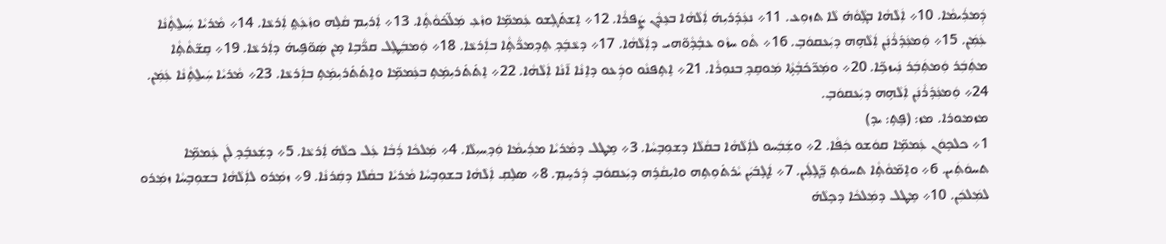ܕܲܡܪܲܝܡܵܐ. 10܀ ܐܲܠܵܗܵܐ ܒܓ̣ܵܘܵܗ̇ ܠܵܐ ܬܙܘܼܥ. 11܀ ܢܥܲܕ̇ܪܝܼܗ̇ ܐܲܠܵܗܵܐ ܒܥܸܕܵܢ ܨܲܦܪܵܐ. 12܀ ܐܸܫܬ̇ܓܸܫܘ ܥܲܡܡܹ̈ܐ ܘܙܵܥ݂ ܡܲܠ̈ܟ̇ܘܵܬ̣ܵܐ. 13܀ ܐܲܪܝܼܡ ܩܵܠܹܗ ܘܙܵܥܲܬ݀ ܐܲܪܥܵܐ. 14܀ ܡܵܪܝܵܐ ܚܲܝܠ̱ܬ̣ܵܢܵܐ ܥܲܡܲܢ. 15܀ ܘܲܡܥܲܕ̇ܪܵܢܲܢ ܐܲܠܵܗܹܗ ܕܝܲܥܩܘܿܒ̣. 16܀ ܬܵܘ ܚܙܵܘ ܥܒ̣ܵܕ݂ܵܘ̈ܗܝ ܕܐܲܠܵܗܵܐ. 17܀ ܕܥܵܒܸ݁ܕ݂ ܬܸܕ݂ܡܖ̈ܵܬ̣ܵܐ ܒܐܲܪܥܵܐ. 18܀ ܘܲܡܒܲܛܸܠ ܩܖ̈ܵܒܹܐ ܡ̣ܢ ܣܲܘ̈ܦܹܝܗ̇ ܕܐܲܪܥܵܐ. 19܀ ܩܸܫ̈ܬܵܬ̣ܵܐ ܡܬܲܒܲܪ ܘܲܡܬܲܒܲܪ ܢܲܝܙܟܹ̈ܐ. 20܀ ܘܡܲܖ̈ܟ̇ܒ̣ܵܬ̣ܵܐ ܡܲܘܩܸܕ݂ ܒܢܘܼܪܵܐ. 21܀ ܐܸܬ̣ܦܢܵܘ ܘܕܲܥܘ ܕܐܸܢܵܐ ܐ̄ܢܵܐ ܐܲܠܵܗܵܐ. 22܀ ܐܸܬ̇ܬ̇ܪܝܼܡܹ݁ܬ̣ ܒܥܲܡܡܹ̈ܐ ܘܐܸܬ̇ܬ̇ܪܝܼܡܹ݁ܬ̣ ܒܐܲܪܥܵܐ. 23܀ ܡܵܪܝܵܐ ܚܲܝܠ̱ܬ̣ܵܢܵܐ ܥܲܡܲܢ. 24܀ ܘܲܡܥܲܕ̇ܪܵܢܲܢ ܐܲܠܵܗܹܗ ܕܝܲܥܩܘܿܒ̣.
ܡܙܡܘܪܐ. ܡܙ: (ܦܸܬ̣: ܝܕ)
1܀ ܟܠܟ̣ܘܿܢ ܥܲܡܡܹ̈ܐ ܩܘܿܫܘ ܟܲܦܵܐ. 2܀ ܘܫܲܒܲܚܘ ܠܐܲܠܵܗܵܐ ܒܩܵܠܵܐ ܕܫܘܼܒ̣ܚܵܐ. 3܀ ܡܸܛܠ ܕܡܵܪܝܵܐ ܡܪܲܝܡܵܐ ܘܲܕ݂ܚܝܼܠܵܐ. 4܀ ܡܲܠܟܵܐ ܪܲܒܵܐ ܥܲܠ ܟܠܵܗ̇ ܐܲܪܥܵܐ. 5܀ ܕܫܲܥܒܸ̇ܕ݂ ܠܲܢ ܥܲܡܡܹ̈ܐ ܬܚܘܿܬܲܝܢ. 6܀ ܘܐܸܡ̈ܘܵܬ̣ܵܐ ܬܚܘܿܬ̣ ܖܸ̈ܓ̣ܠܲܝܢ. 7܀ ܐܲܓ̣ܒ̇ܝܲܢ ܝܵܪܬ̇ܘܼܬܹܗ ܘܐܝܼܩܵܪܹܗ ܕܝܲܥܩܘܿܒ̣ ܕܲܪܚܸܡ݂. 8܀ ܣܠܸܩ݂ ܐܲܠܵܗܵܐ ܒܫܘܼܒ̣ܚܵܐ ܡܵܪܝܵܐ ܒܩܵܠܵܐ ܕܩܲܪܢܵܐ. 9܀ ܙܡܲܪܘ ܠܐܲܠܵܗܵܐ ܒܫܘܼܒ̣ܚܵܐ ܙܡܲܪܘ ܠܡܲܠܟܲܢ. 10܀ ܡܸܛܠ ܕܡܲܠܟܵܐ ܕܟ̣ܠܵܗ̇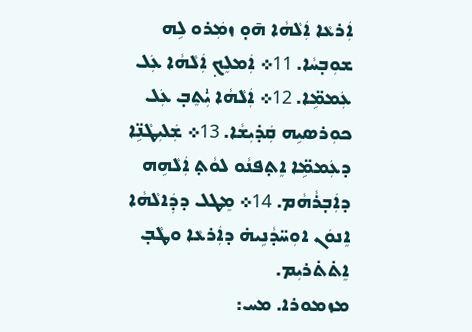ܐܲܪܥܵܐ ܐܲܠܵܗܵܐ ܗ̄ܘ̣ ܙܡܲܪܘ ܠܹܗ ܫܘܼܒ̣ܚܵܐ. 11܀ ܐܲܡܠܸܟ݂ ܐܲܠܵܗܵܐ ܥܲܠ ܥܲܡܡܹ̈ܐ. 12܀ ܐܲܠܵܗܵܐ ܝܑܼܬܸܒ̣ ܥܲܠ ܟܘܼܪܣܝܹܗ ܩܲܕ̇ܝܼܫܵܐ. 13܀ ܫܲܠܝܼܛܵܢܹ̈ܐ ܕܥܲܡܡܹ̈ܐ ܐܸܬ̣ܦܢܵܘ ܠܘܵܬ̣ ܐܲܠܵܗܹܗ ܕܐܲܒ̣ܪܵܗܵܡ. 14܀ ܡܸܛܠ ܕܕܲܐܠܵܗܵܐ ܐܸܢܘܿܢ ܐܘܼܚ̈ܕܵܢܹܝܗ̇ ܕܐܲܪܥܵܐ ܘܛܵܒ̣ ܐܸܬ̇ܬ̇ܪܝܼܡ.
ܡܙܡܘܪܐ. ܡܚ: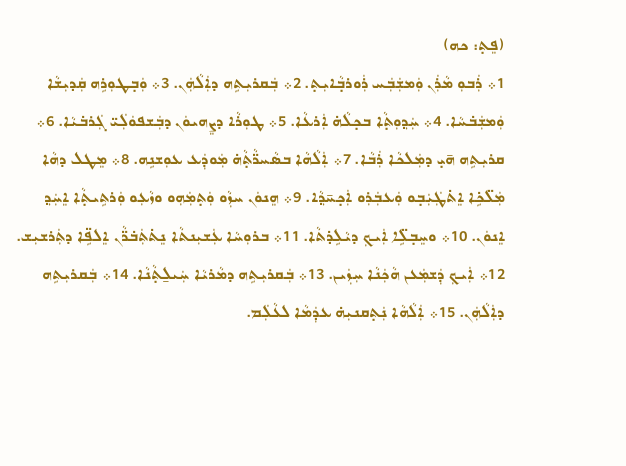(ܦܸܬ̣: ܟܗ)
1܀ ܪܲܒܘܼ ܡܵܪܲܢ ܘܲܡܫܲܒܲܚ ܪܲܘܪܒ̣ܵܐܝܼܬ̣. 2܀ ܒܲܩܪܝܼܬܹܗ ܕܐܲܠܵܗܲܢ. 3܀ ܘܲܒ̣ܛܘܼܪܹܗ ܩܲܕܝܼܫܵܐ ܘܲܡܫܲܒ̇ܚܵܐ. 4܀ ܚܲܕ݂ܘܼܬ̣ܵܐ ܒܟ̣ܠܵܗ̇ ܐܲܪܥܵܐ. 5܀ ܛܘܼܪܵܐ ܕܨܸܗܝܘܿܢ ܕܒܲܫܦܘܿܠܲܝ̈ ܓܲܪܒ̇ܝܵܐ. 6܀ ܩܪܝܼܬܹܗ ܗ̄ܝ̣ ܕܡܲܠܟܵܐ ܪܲܒܵܐ. 7܀ ܐܲܠܵܗܵܐ ܒܣܵܚܖ̈ܵܬ̣ܵܗ̇ ܡܲܘܕܲܥ ܥܘܼܫܢܹܗ. 8܀ ܡܸܛܠ ܕܗܵܐ ܡܲܠ̈ܟܹ̇ܐ ܐܸܬ̇ܛܲܝܲܒ̣ܘ ܘܲܥܒܲܪ݂ܘ ܐܲܟ̣ܚ̄ܕ݂ܵܐ. 9܀ ܗܸܢܘܿܢ ܚܙ݂ܵܘ ܘܲܬ̣ܡܲܗ݂ܘ ܘܙܵܥ݂ܘ ܘܲܪܬܹܝܬ̣ܵܐ ܐܸܚܲܕ݂ ܐܸܢܘܿܢ. 10܀ ܘܚܸܒ̣ܠܹ̈ܐ ܐܲܝܟ݂ ܕܝܵܠܹܕ̇ܬܵܐ. 11܀ ܒܪܘܼܚܵܐ ܥܲܫܝܼܢܬܵܐ ܢܸܬ̇ܬܲܒ̇ܖ̈ܵܢ ܐܸܠܦܹ̈ܐ ܕܬܲܪܫܝܼܫ. 12܀ ܐܲܝܟ݂ ܕܲܫܡܲܥܢ ܗܵܟܲܢܵܐ ܚ݂ܙܲܝܢ. 13܀ ܒܲܩܪܝܼܬܹܗ ܕܡܵܪܝܵܐ ܚܲܝܠ̱ܬ̣ܵܢܵܐ. 14܀ ܒܲܩܪܝܼܬܹܗ ܕܐܲܠܵܗܲܢ. 15܀ ܐܲܠܵܗܵܐ ܢܲܬ̣ܩܢܝܼܗ̇ ܥܕܲܡܵܐ ܠܥܵܠܲܡ.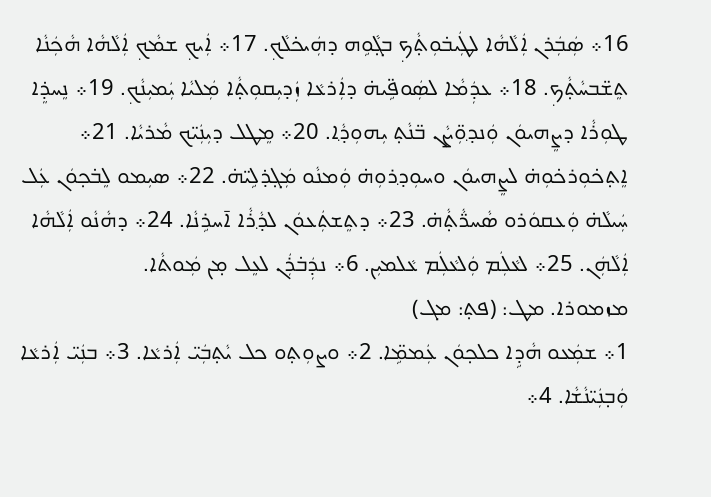16܀ ܣܲܒܲܪܢ ܐܲܠܵܗܵܐ ܠܛܲܝܒ̇ܘܼܬ̣ܵܟ݂ ܒܓ̣ܵܘܹܗ ܕܗܲܝܟ̇ܠܵܟ݂. 17܀ ܐܲܝܟ݂ ܫܡܵܟ݂ ܐܲܠܵܗܵܐ ܗܵܟܲܢܵܐ ܬܸܫ̈ܒܚܵܬ̣ܵܟ݂. 18܀ ܥܕܲܡܵܐ ܠܣܲܘܦܹ̈ܝܗ̇ ܕܐܲܪܥܵܐ ܙܲܕܝܼܩܘܼܬ̣ܵܐ ܡܲܠܝܵܐ ܝܲܡܝܼܢܵܟ݂. 19܀ ܢܸܚܕܸ̇ܐ ܛܘܼܪܵܐ ܕܨܸܗܝܘܿܢ ܘܲܢܕ݂ܘܼ̈ܨܵܢ ܒ̈ܢܵܬ̣ ܝܼܗܘܼܕ݂ܵܐ. 20܀ ܡܸܛܠ ܕܝܼܢܲܝ̈ܟ ܡܵܪܝܵܐ. 21܀ ܐܸܬ̣ܟ̇ܘܼܪܟ̇ܘܼܗ̇ ܠܨܸܗܝܘܿܢ ܘܚܘܼܕ݂ܪܘܼܗ̇ ܘܲܡܢܵܘ ܡܲܓ̣ܕ̇ܠܹܝ̈ܗ̇. 22܀ ܣܝܼܡܘ ܠܸܒ̇ܟ̣ܘܿܢ ܥܲܠ ܚܲܝܠܵܗ̇ ܘܲܥܩܘܿܪܘ ܣܵܚܖ̈ܵܬ̣ܵܗ̇. 23܀ ܕܬܸܫܬܲܥܘܿܢ ܠܕ݂ܵܪܵܐ ܐ̄ܚܪܹܢܵܐ. 24܀ ܕܗܵܢܵܘ ܐܲܠܵܗܵܐ ܐܲܠܵܗܲܢ. 25܀ ܠܥܵܠܲܡ ܘܲܠܥܵܠܲܡ ܥܵܠܡܝܼܢ. 6܀ ܢܕܲܒ̇ܪܲܢ ܠܥܸܠ ܡ̣ܢ ܡܲܘܬܵܐ.
ܡܙܡܘܪܐ. ܡܛ: (ܦܬ̣: ܡܓ)
1܀ ܫܡܲܥܘ ܗܵܕܹܐ ܟܠܟ̣ܘܿܢ ܥܲܡܡܹ̈ܐ. 2܀ ܘܨܘܼܬ̣ܘ ܟܠ ܝܵܬ̣ܒܲܝ̈ ܐܲܪܥܵܐ. 3܀ ܒܢܲܝ̈ ܐܲܪܥܵܐ ܘܲܒ̣ܢܲܝ̈ܢܵܫܵܐ. 4܀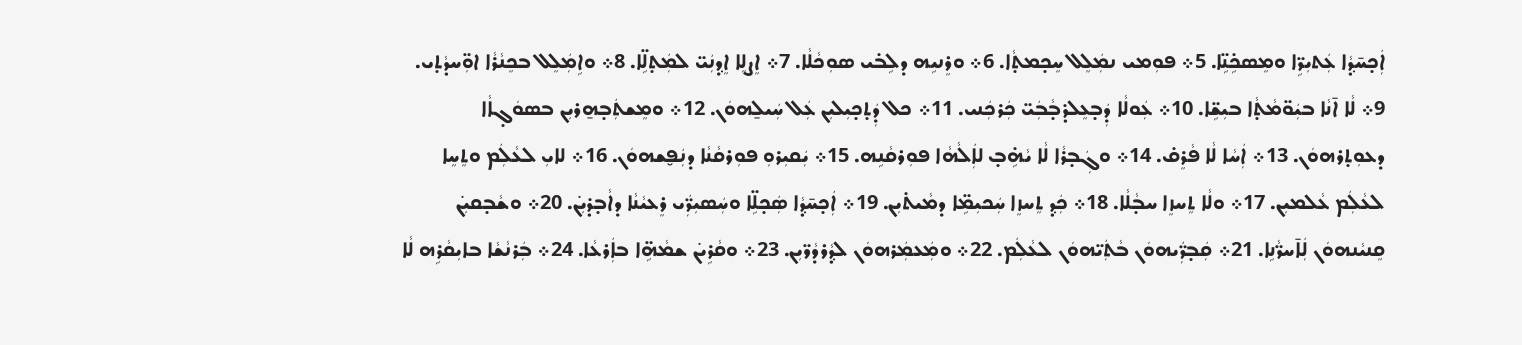ܐܲܟ̣ܚ̄ܕ݂ܵܐ ܥܲܬܝܼܖܹ̈ܐ ܘܡܸܣܟܹ̇ܢܹ̈ܐ. 5܀ ܦܘܼܡܝ ܢܡܲܠܸܠ ܚܸܟ̣ܡܬ̣ܵܐ. 6܀ ܘܪܸܢܝܹܗ ܕܠܹܒ̇ܝ ܣܘܼܟܵܠܵܐ. 7܀ ܐܸܨܠܸܐ ܐܸܕ݂ܢܲܝ̈ ܠܡܲܬ̣ܠܹ̈ܐ. 8܀ ܘܐܹܡܲܠܸܠ ܒܟܸܢܵܪܵܐ ܐܘܼ̈ܚܕܵܬ̣ܝ. 9܀ ܠܵܐ ܐ̄ܢܵܐ ܒܝܲܘ̈ܡܵܬ̣ܵܐ ܒܝܼܫܹ̈ܐ. 10܀ ܥܲܘܠܵܐ ܕܲܒ̣ܥܸܠܕ̇ܒ̣ܵܒܲܝ̈ ܟܲܪܟܲܢܝ. 11܀ ܟܠ ܕܲܬ̣ܟ̣ܝܼܠܝܼܢ ܥܲܠ ܚܲܝܠ̱ܗܘܿܢ. 12܀ ܘܡܸܫܬܲܒ̣ܗ̱ܪܝܼܢ ܒܣܘܿܓ̣ܐܵܐ ܕܥܘܼܬ̣ܪܗܘܿܢ. 13܀ ܐܲܚܵܐ ܠܵܐ ܦܵܪܸܩ̇. 14܀ ܘܓܲܒ̣ܪܵܐ ܠܵܐ ܝܵܗܹ̇ܒ̣ ܠܐܲܠܵܗܵܐ ܦܘܼܪܩܵܢܹܗ. 15܀ ܝܲܩܝܼܪܘܼ ܦܘܼܪܩܵܢܵܐ ܕܢܲܦ̮ܫܗܘܿܢ. 16܀ ܠܐܝܼ ܠܥܵܠܲܡ ܘܬܸܚܸܐ ܠܥܵܠܲܡ ܥܵܠܡܝܼܢ. 17܀ ܘܠܵܐ ܬܸܚܙܸܐ ܚܒ̣ܵܠܵܐ. 18܀ ܟܲܕ݂ ܬܸܚܙܸܐ ܚܲܟܝܼܡܹ̈ܐ ܕܡܵܝܬ̇ܝܼܢ. 19܀ ܐܲܟ̣ܚ̄ܕ݂ܵܐ ܣܲܟ̣ܠܹ̈ܐ ܘܚܲܣܝܼܪ̈ܲܝ ܪܸܥܝܵܢܵܐ ܕܐܵܒ̣ܕ̇ܝܼ݁ܢ. 20܀ ܘܫܵܒ̣ܩܝܼ݁ܢ ܩܸܢܝܵܢܗܘܿܢ ܠܲܐ̄ܚܖ̈ܵܢܹܐ. 21܀ ܩܲܒ̣ܪ̈ܲܝܗܘܿܢ ܒܵܬܲܝ̈ܗܘܿܢ ܠܥܵܠܲܡ. 22܀ ܘܡܲܥܡܲܪܗܘܿܢ ܠܕ݂ܵܪܕܵܖ̈ܝܼܢ. 23܀ ܘܩܵܪܹܝ݁ܢ ܫܡܵܗܹ̈ܐ ܒܐܲܪܥܵܐ. 24܀ ܒܲܪܢܵܫܵܐ ܒܐܝܼܩܵܪܹܗ ܠܵܐ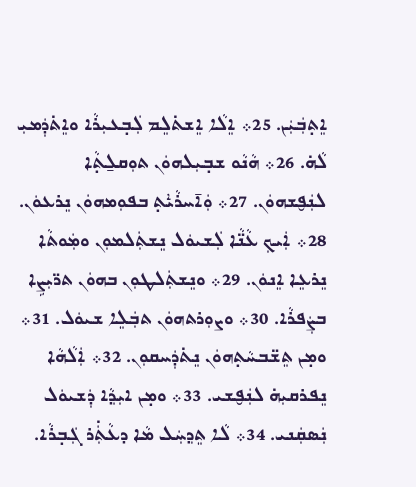ܐܸܬ̣ܒܲܝܲܢ. 25܀ ܐܸܠܵܐ ܐܸܫܬ̇ܠܸܡ ܠܲܒ̣ܥܝܼܪܵܐ ܘܐܸܬ̇ܕܲܡܝܼ ܠܵܗ̇. 26܀ ܗܵܢܵܘ ܫܒ̣ܝܼܠܗܘܿܢ ܬܘܼܩܠ̱ܬ̣ܵܐ ܠܢܲܦ̮ܫܗܘܿܢ. 27܀ ܘܲܐ̄ܚܪܵܝܑܬ̣ ܒܦܘܼܡܗܘܿܢ ܢܸܪܥܘܿܢ. 28܀ ܐܲܝܟ݂ ܥܵܢ̈ܵܐ ܠܲܫܝܘܿܠ ܢܸܫܬܲܠܡܘܼܢ ܘܡܲܘܬܵܐ ܢܸܪܥܸܐ ܐܸܢܘܿܢ. 29܀ ܘܢܸܫܬܲܠܛܘܼܢ ܒܗܘܿܢ ܬܖ̈ܝܼܨܹܐ ܒܨܲܦܪܵܐ. 30܀ ܘܨܘܼܪܬܗܘܿܢ ܬܒܲܠܸܐ ܫܝܘܿܠ. 31܀ ܘܡ̣ܢ ܬܸܫ̈ܒܚܵܬ̣ܗܘܿܢ ܢܸܬ̇ܕܲܚܩܘܼܢ. 32܀ ܐܲܠܵܗܵܐ ܢܸܦܪܩܝܼܗ̇ ܠܢܲܦ̮ܫܝ. 33܀ ܘܡ̣ܢ ܐܝܼܕ݂ܵܐ ܕܲܫܝܘܿܠ ܢܲܣܩܲܢܝ. 34܀ ܠܵܐ ܬܸܕ݂ܚܲܠ ܡܵܐ ܕܥܵܬܲ݁ܪ ܓܲܒ̣ܪܵܐ.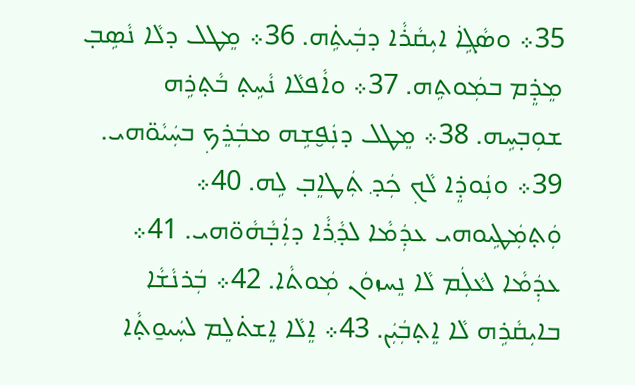35܀ ܘܣܵܓܹܐ݁ ܐܝܼܩܵܪܵܐ ܕܒܲܝܬܹ̇ܗ. 36܀ ܡܸܛܠ ܕܠܵܐ ܢܵܣܹܒ̣ ܡܸܕܸ̇ܡ ܒܡܲܘܬܹܗ. 37܀ ܘܐܵܦܠܵܐ ܢܵܚܹܬ̣ ܒܵܬ̣ܪܹܗ ܫܘܼܒ̣ܚܹܗ. 38܀ ܡܸܛܠ ܕܢܲܦ̮ܫܹܗ ܡܒܲܪܸܟ݂ ܒܚܲܝܵܘ̈ܗܝ. 39܀ ܘܢܲܘܕܸ̇ܐ ܠܵܟ݂ ܟܲܕ݂ ܬܲܛܐܸܒ̣ ܠܹܗ. 40܀ ܘܲܬ̣ܡܲܛܹܝܘܗܝ ܥܕܲܡܵܐ ܠܕ݂ܵܪܵܐ ܕܐܲܒ̣ܵܗܵܘ̈ܗܝ. 41܀ ܥܕܲܡܵܐ ܠܥܵܠܲܡ ܠܵܐ ܢܸܚܙܘܿܢ ܡܲܘܬܵܐ. 42܀ ܒܲܪܢܵܫܵܐ ܒܐܝܼܩܵܪܹܗ ܠܵܐ ܐܸܬ̣ܒܲܝܲܢ. 43܀ ܐܸܠܵܐ ܐܸܫܬ̇ܠܸܡ ܠܚܲܝܘ̱ܬ̣ܵܐ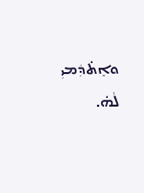ܘܐܸܬ̇ܕܲܡܝܼ ܠܵܗ̇.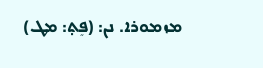ܡܙܡܘܪܐ. ܢܢ: (ܦܸܬ̣: ܡܛ)